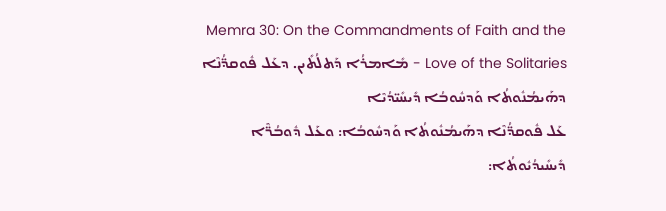Memra 30: On the Commandments of Faith and the Love of the Solitaries - ܡܺܐܡܪܳܐ ܕܰܬܠܳܬܺܝܢ. ܕܥܰܠ ܦܽܘܩܕ̈ܳܢܶܐ ܕܗܰܝܡܳܢܽܘܬܳܐ ܘܰܕܚܽܘܒܳܐ ܕܺܝܚܺܝ̈ܕܳܝܶܐ
ܥܰܠ ܦܽܘܩܕ̈ܳܢܶܐ ܕܗܰܝܡܳܢܽܘܬܳܐ ܘܰܕܚܽܘܒܳܐ: ܘܥܰܠ ܕܽܘܒܳܪ̈ܶܐ ܕܺܝܚܺܝܕܳܝܽܘܬܳܐ: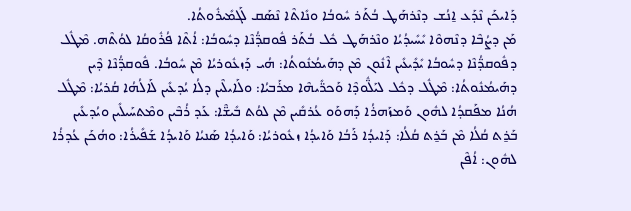ܕܰܐܝܟܰܢ ܢܶܕܰܥ ܐ̱ܢܳܫ ܕܢܶܪܗܰܛ ܒܳܬܰܪ ܚܽܘܒܳܐ ܘܢܺܐܬܶܐ ܢܶܣܰܩ ܠܰܓܡܺܝܪܽܘܬܳܐ.
ܡܰܢ ܕܨܳܒܶܐ ܕܢܶܗܘܶܐ ܝܺܚܺܝܕܳܝܳܐ ܘܢܶܪܗܰܛ ܟܽܠ ܒܳܬܰܪ ܦܽܘܩܕ̈ܳܢܶܐ ܕܚܽܘܒܳܐ: ܐܳܬܶܐ ܦܳܪܽܘܩܳܐ ܠܘܳܬܶܗ. ܡܶܛܽܠ ܕܦܽܘܩܕ̈ܳܢܶܐ ܕܚܽܘܒܳܐ ܝܺܕܺܝܥܺܝܢ ܐܶܢܽܘܢ ܡܶܢ ܕܗܰܝܡܳܢܽܘܬܳܐ: ܗܳܝ ܕܰܙܥܽܘܪܝܳܐ ܡܶܢ ܚܽܘܒܳܐ. ܦܽܘܩܕ̈ܳܢܶܐ ܕܶܝܢ ܕܗܰܝܡܳܢܽܘܬܳܐ: ܡܶܛܽܠ ܕܟܽܠ ܠܝܰܠ̈ܽܘܕܶܐ ܘܰܟܪ̈ܺܝܗܶܐ ܡܪܰܒܝܳܐ: ܘܠܰܐܝܠܶܝܢ ܕܠܳܐ ܝܳܕܥܺܝܢ ܠܰܐܠܳܗܳܐ ܩܳܪܝܳܐ: ܡܶܛܽܠ ܗܳܢܳܐ ܡܦܰܩܕܳܐ ܠܗܽܘܢ ܘܰܡܙܰܗܪܳܐ ܕܰܗܘܰܘ ܥܳܪܩܺܝܢ ܡܶܢ ܠܘܳܬ ܒܺܝܫ̈ܶܐ: ܥܰܕ ܪܳܒܶܝܢ ܘܡܶܬܚܰܝܠܺܝܢ ܘܝܳܕܥܺܝܢ ܒܰܪ̱ܬ ܩܳܠܳܐ ܡܶܢ ܒܰܪ̱ܬ ܩܳܠܳܐ: ܕܰܐܝܕܳܐ ܪܰܒܳܐ ܘܰܐܝܕܳܐ ܙܥܽܘܪܝܳܐ: ܘܰܐܝܕܳܐ ܣܰܢܝܳܐ ܘܰܐܝܕܳܐ ܫܰܦܺܝܪܳܐ: ܘܗܳܟܰܢ ܥܳܕܪܳܐ ܠܗܽܘܢ: ܐܳܦܶܢ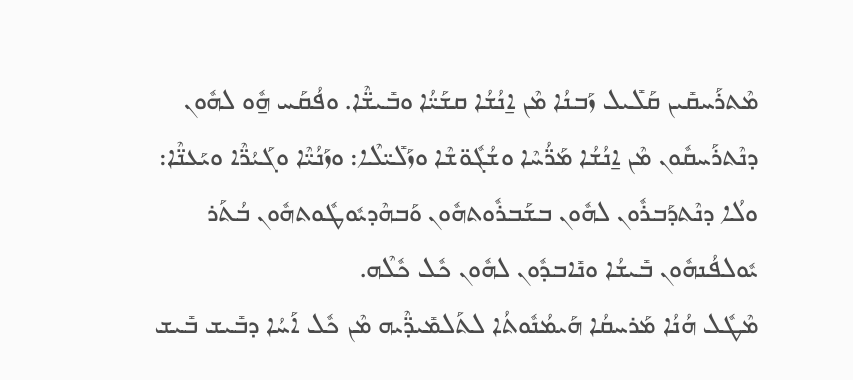ܡܶܬܪܰܚܩܺܝܢ ܩܰܠܺܝܠ ܙܰܒܢܳܐ ܡܶܢ ܐ̱ܢܳܫܳܐ ܩܫܰܝ̈ܳܐ ܘܒܺܝܫ̈ܶܐ. ܘܦܳܩܰܚ ܗ̱ܽܘ ܠܗܽܘܢ ܕܢܶܬܪܰܚܩܽܘܢ ܡܶܢ ܐ̱ܢܳܫܳܐ ܡܰܪ̈ܳܚܶܐ ܘܫܳܓܽܘ̈ܫܶܐ ܘܙܰܠܺܝ̈ܠܶܐ: ܘܙܰܢܳܝ̈ܶܐ ܘܓܰܝܳܪ̈ܶܐ ܘܝܰܥܢ̈ܶܐ: ܘܠܳܐ ܕܢܶܬܕܰܒܪܽܘܢ ܠܗܽܘܢ ܒܫܰܒܪܽܘܬܗܽܘܢ ܘܰܒܗܶܕܝܽܘܛܽܘܬܗܽܘܢ ܒܳܬܰܪ ܝܽܘܠܦܳܢܗܽܘܢ ܒܺܝܫܳܐ ܘܢܺܐܒܕܽܘܢ ܠܗܽܘܢ ܟܽܠ ܟܽܠܶܗ.
ܡܶܛܽܠ ܗܳܢܳܐ ܡܰܪܚܩܳܐ ܗܰܝܡܳܢܽܘܬܳܐ ܠܬܰܠܡܺܝܕ̈ܶܝܗ ܡܶܢ ܟܽܠ ܐܰܚܳܐ ܕܒܺܝܫ ܒܺܝܫ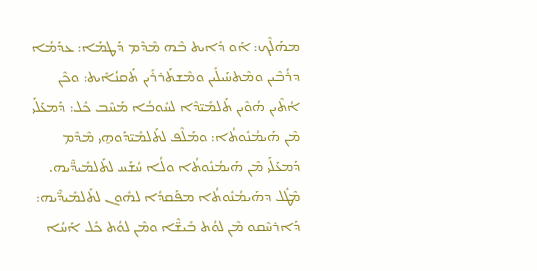ܡܗܰܠܶܟ: ܐܰܘ ܕܺܐܝܬ ܒܶܗ ܡܶܕܶܡ ܕܰܛܡܰܐ: ܥܕܰܡܳܐ ܕܪܳܒܶܝܢ ܘܡܶܬܚܰܝܠܺܝܢ ܘܡܶܫܬܰܪܪܺܝܢ ܬܰܩܢܳܐܺܝܬ: ܘܟܶܢ ܐܳܬܶܝܢ ܗܳܘܶܝܢ ܬܰܠܡܺܝ̈ܕܶܐ ܠܚܽܘܒܳܐ ܡܰܚܶܒ ܟܽܠ: ܕܰܡܥܰܠܰܝ ܡܶܢ ܗܰܝܡܳܢܽܘܬܳܐ: ܘܡܰܠܶܦ ܠܬܰܠܡܺܝ̈ܕܰܘܗ̱ܝ ܡܶܕܶܡ ܕܰܡܥܰܠܰܝ ܡܶܢ ܗܰܝܡܳܢܽܘܬܳܐ ܘܠܳܐ ܚܳܫܰܚ ܠܬܰܠܡܺܝܕ̈ܶܝܗ. ܡܶܛܽܠ ܕܗܰܝܡܳܢܽܘܬܳܐ ܡܦܰܩܕܳܐ ܠܗܽܘܢ ܠܬܰܠܡܺܝܕ̈ܶܝܗ: ܕܰܐܪܚܶܩܘ ܡܶܢ ܠܘܳܬ ܒܺܝܫ̈ܶܐ ܘܡܶܢ ܠܘܳܬ ܟܽܠ ܐܰܚܳܐ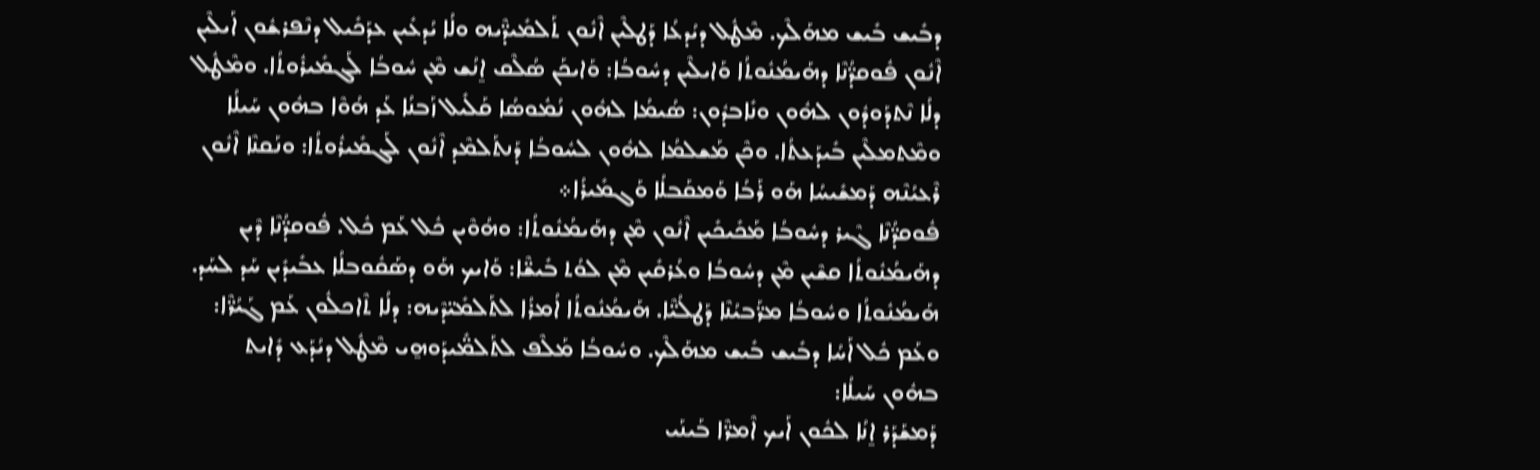ܕܒܺܝܫ ܒܺܝܫ ܡܗܰܠܶܟ. ܡܶܛܽܠ ܕܝܳܕܥܳܐ ܕܰܛܠܶܝܢ ܐܶܢܽܘܢ ܬܰܠܡܺܝܕ̈ܶܝܗ ܘܠܳܐ ܝܳܕܥܺܝܢ ܥܕܰܟܺܝܠ ܕܢܶܦܪܫܽܘܢ ܐܰܝܠܶܝܢ ܐܶܢܽܘܢ ܦܽܘܩܕ̈ܳܢܶܐ ܕܗܰܝܡܳܢܽܘܬܳܐ ܘܰܐܝܠܶܝܢ ܕܚܽܘܒܳܐ: ܘܰܐܝܟܰܢ ܣܳܠܶܩ ܐ̱ܢܳܫ ܡܶܢ ܚܽܘܒܳܐ ܠܰܓܡܺܝܪܽܘܬܳܐ. ܘܡܶܛܽܠ ܕܠܳܐ ܢܶܬܕܰܘܕܽܘܢ ܠܗܽܘܢ ܘܢܺܐܒܕܽܘܢ: ܣܳܝܡܳܐ ܠܗܽܘܢ ܢܳܡܽܘܣܳܐ ܩܰܠܺܝܠ ܙܰܒܢܳܐ ܥܰܕ ܗܳܘܶܐ ܒܗܽܘܢ ܚܰܝܠܳܐ ܘܡܶܬܡܠܶܝܢ ܒܺܝܕܰܥܬܳܐ. ܘܟܶܢ ܡܰܫܠܡܳܐ ܠܗܽܘܢ ܠܚܽܘܒܳܐ ܕܰܢܬܰܠܡܶܕ ܐܶܢܽܘܢ ܠܰܓܡܺܝܪܽܘܬܳܐ: ܘܢܰܩܢܶܐ ܐܶܢܽܘܢ ܪܶܥܝܳܢܶܗ ܕܰܡܫܺܝܚܳܐ ܗܰܘ ܪܰܒܳܐ ܘܰܡܩܰܒܠܳܐ ܘܰܓܡܺܝܪܳܐ܀
ܦܽܘܩܕ̈ܳܢܶܐ ܓܶܝܪ ܕܚܽܘܒܳܐ ܡܰܟܺܝܟܺܝܢ ܐܶܢܽܘܢ ܡܶܢ ܕܗܰܝܡܳܢܽܘܬܳܐ: ܘܗܳܘܶܝܢ ܟܽܠ ܥܰܡ ܟܽܠ. ܦܽܘܩܕ̈ܳܢܶܐ ܕܶܝܢ ܕܗܰܝܡܳܢܽܘܬܳܐ ܩܫܶܝܢ ܡܶܢ ܕܚܽܘܒܳܐ ܘܥܳܪܩܺܝܢ ܡܶܢ ܠܘܳܬ ܒܺܝܫ̈ܶܐ: ܘܰܐܝܟ ܗܰܘ ܕܣܰܩܽܘܒܠܳܐ ܥܒܺܝܕܺܝܢ ܚܰܕ ܠܚܰܕ. ܗܰܝܡܳܢܽܘܬܳܐ ܘܚܽܘܒܳܐ ܡܪ̈ܰܒܝܳܢܶܐ ܕܰܛܠܳܝ̈ܶܐ. ܗܰܝܡܳܢܽܘܬܳܐ ܐܳܡܪܳܐ ܠܬܰܠܡܺܝ̈ܕܶܝܗ: ܕܠܳܐ ܬܶܐܟܠܽܘܢ ܥܰܡ ܓܰܝܳܪ̈ܶܐ: ܘܥܰܡ ܟܽܠ ܐܰܚܳܐ ܕܒܺܝܫ ܒܺܝܫ ܡܗܰܠܶܟ. ܘܚܽܘܒܳܐ ܡܰܠܶܦ ܠܬܰܠܡ̈ܺܝܕܰܘܗ̱ܝ ܡܶܛܽܠ ܕܝܳܕܰܥ ܕܺܐܝܬ ܒܗܽܘܢ ܚܰܝܠܳܐ:
ܕܰܡܫܰܕܰܪ ܐ̱ܢܳܐ ܠܟܽܘܢ ܐܰܝܟ ܐܶܡܪ̈ܶܐ ܒܰܝܢܰܝ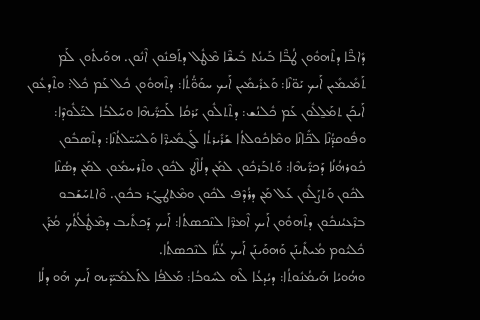ܕܺܐܒ̈ܶܐ ܕܬܶܗܘܽܘܢ ܛܳܒ̈ܶܐ ܒܰܝܢܳܬ ܒܺܝܫ̈ܶܐ ܡܶܛܽܠ ܕܬܰܦܢܽܘܢ ܐܶܢܽܘܢ. ܗܘܰܝܬܽܘܢ ܠܰܡ ܬܰܡܺܝܡܺܝܢ ܐܰܝܟ ܝܰܘ̈ܢܶܐ: ܘܰܥܪܺܝܡܺܝܢ ܐܰܝܟ ܚܘܰܘ̈ܳܬܳܐ: ܕܬܶܗܘܽܘܢ ܟܽܠ ܥܰܡ ܟܽܠ: ܘܬܶܕܥܽܘܢ ܐܰܝܟܰܢ ܬܡܰܠ̱ܠܽܘܢ ܥܰܡ ܟܽܠܢܳܫ: ܕܬܶܬܠܽܘܢ ܝܰܪܩܳܐ ܠܰܟܪ̈ܺܝܗܶܐ ܘܚܰܠܒܳܐ ܠܝ̈ܰܠܽܘܕܶܐ: ܘܦܽܘܩܕ̈ܳܢܶܐ ܠܟ̈ܺܐܢܶܐ ܘܡܶܐܟܽܘܠܬܳܐ ܫܰܪܺܝܪܬܳܐ ܠܰܓܡܺܝܪ̈ܶܐ ܘܰܠܚܰܝ̈ܠܬܳܢܶܐ: ܕܬܶܣܒܽܘܢ ܟܽܘܪܗܳܢܳܐ ܕܰܟܪ̈ܺܝܗܶܐ: ܘܰܬܒܰܪܟܽܘܢ ܠܡܰܢ ܕܠܳܐܶܛ ܠܟܽܘܢ ܘܬܶܪܚܡܽܘܢ ܠܡܰܢ ܕܣܳܢܶܐ ܠܟܽܘܢ ܘܰܬܨܰܠܽܘܢ ܥܰܠ ܡܰܢ ܕܪܳܕܶܦ ܠܟܽܘܢ ܘܡܶܬܛܓܰܪ ܒܟܽܘܢ. ܘܶܐܬܚܰܫܰܒܘ ܒܪܶܥܝܳܢܟܽܘܢ ܕܬܶܗܘܽܘܢ ܐܰܝܟ ܐܶܡܪ̈ܶܐ ܠܢܶܟܣܬܳܐ: ܐܰܝܟ ܕܰܟܬܺܝܒ ܕܡܶܛܽܠܳܬܳܟ ܡܳܪܰܢ ܟܽܠܝܽܘܡ ܡܳܝܬܺܝܢܰܢ ܘܰܗܘܰܝܢܰܢ ܐܰܝܟ ܥܳܢ̈ܳܐ ܠܢܶܟܣܬܳܐ.
ܘܗܳܘܝܳܐ ܗܰܝܡܳܢܽܘܬܳܐ: ܕܝܳܕܥܳܐ ܠܶܗ ܠܚܽܘܒܳܐ: ܡܰܠܦܳܐ ܠܬܰܠܡܺܝ̈ܕܶܝܗ ܐܰܝܟ ܗܰܘ ܕܠܳܐ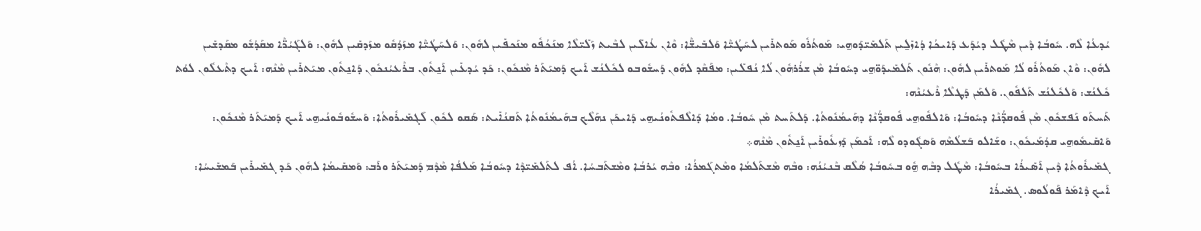ܝܳܕܥܳܐ ܠܶܗ. ܚܽܘܒܳܐ ܕܶܝܢ ܡܶܛܽܠ ܕܝܳܕܰܥ ܕܰܐܝܟܳܐ ܕܳܐܙܺܠ̱ܝܢ ܬܰܠܡܺܝ̈ܕܰܘܗ̱ܝ: ܡܰܘܬܳܪܽܘ ܡܰܘܬܪܺܝܢ ܠܚܰܛܳܝ̈ܶܐ ܘܰܠܒܺܝܫ̈ܶܐ: ܘܶܐܢ ܥܳܐܠܺܝܢ ܠܒܶܝܬ ܙܰܠܺܝ̈ܠܶܐ ܡܢܰܟܳܦܽܘ ܡܢܰܟܦܺܝܢ ܠܗܽܘܢ: ܘܰܠܚܰܛܳܝ̈ܶܐ ܡܙܰܕܳܩܽܘ ܡܙܰܕܩܺܝܢ ܠܗܽܘܢ: ܘܰܠܓܰܝܳܪ̈ܶܐ ܡܩܰܕܳܫܽܘ ܡܩܰܕܫܺܝܢ ܠܗܽܘܢ: ܘܶܐܢ ܡܰܘܬܳܪܽܘ ܠܳܐ ܡܰܘܬܪܺܝܢ ܠܗܽܘܢ: ܗܶܢܽܘܢ ܬܰܠܡܺܝܕܰܘ̈ܗ̱ܝ ܕܚܽܘܒܳܐ ܡܶܢ ܫܪܳܪܗܽܘܢ ܠܳܐ ܢܳܦܠܺܝܢ: ܡܦܰܩܶܕ ܠܗܽܘܢ ܕܰܚܫܽܘܒܘ ܠܟܽܠܢܳܫ ܐܰܝܟ ܕܰܡܝܰܬܰܪ ܡܶܢܟܽܘܢ: ܟܰܕ ܝܳܕܥܺܝܢ ܐܰܢ̱ܬܽܘܢ ܒܪܶܥܝܳܢܟܽܘܢ ܕܰܐܢ̱ܬܽܘܢ ܡܝܰܬܪܺܝܢ ܡܶܢܶܗ: ܐܰܝܟ ܕܬܶܥܠܽܘܢ ܠܘܳܬ ܟܽܠܢܳܫ: ܘܰܠܟܽܠܢܳܫ ܬܰܠܦܽܘܢ. ܘܰܠܡܰܢ ܕܰܛܠܶܐ ܪܶܥܝܳܢܶܗ:
ܬܰܚܬܰܘ ܢܰܦܫܟܽܘܢ ܡܶܢ ܦܽܘܩܕ̈ܳܢܶܐ ܕܚܽܘܒܳܐ: ܘܰܐܠܦܽܘܗ̱ܝ ܦܽܘܩܕ̈ܳܢܶܐ ܕܗܰܝܡܳܢܽܘܬܳܐ. ܕܰܠܬܰܚܬ ܡܶܢ ܚܽܘܒܳܐ. ܘܡܳܐ ܕܰܐܠܶܦܬܽܘܢܳܝܗ̱ܝ ܕܰܐܝܟܰܢ ܢܗܰܠܶܟ ܒܗܰܝܡܳܢܽܘܬܳܐ ܬܰܩܢܳܐܺܝܬ: ܣܰܩܘ ܠܟܽܘܢ ܠܰܓܡܺܝܪܽܘܬܳܐ: ܘܰܚܫܽܘܒܽܘܢܳܝܗ̱ܝ ܐܰܝܟ ܕܰܡܝܰܬܰܪ ܡܶܢܟܽܘܢ: ܘܰܐܩܺܝܡܽܘܗ̱ܝ ܩܕܳܡܰܝܟܽܘܢ: ܘܫܰܐܠܘ ܒܰܫܠܳܡܶܗ ܘܰܣܓܽܘܕܘ ܠܶܗ: ܐܰܟܡܰܢ ܕܰܙܥܽܘܪܺܝܢ ܐܰܢ̱ܬܽܘܢ ܡܶܢܶܗ܀
ܓܡܺܝܪܽܘܬܳܐ ܕܶܝܢ ܐܰܣܺܝܪܳܐ ܒܚܽܘܒܳܐ: ܡܶܛܽܠ ܕܒܶܗ ܗ̱ܽܘ ܒܚܽܘܒܳܐ ܣܳܠܶܩ ܒܶܢܝܳܢܳܗ: ܘܒܶܗ ܡܶܫܬܰܠܡܳܐ ܘܡܶܬܓܰܡܪܳܐ: ܘܒܶܗ ܝܳܪܒܳܐ ܘܡܶܫܬܰܒܚܳܐ. ܐܳܦ ܠܬܰܠܡܺܝ̈ܕܶܐ ܕܚܽܘܒܳܐ ܡܰܠܦܳܐ ܡܶܕܶܡ ܕܰܡܝܰܬܰܪ ܘܪܰܒ: ܘܰܡܩܺܝܡܳܐ ܠܗܽܘܢ ܟܰܕ ܓܡܺܝܪܺܝܢ ܒܰܡܫܺܝܚܳܐ: ܐܰܝܟ ܕܶܐܡܰܪ ܦܰܘܠܳܘܣ. ܓܡܺܝܪܳܐ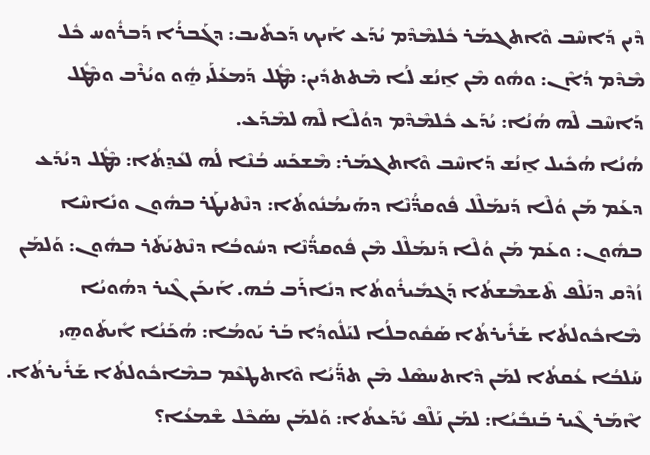ܕܶܝܢ ܕܰܐܚܶܒ ܘܶܐܬܓܡܰܪ ܟܽܠܡܶܕܶܡ ܝܳܕܰܥ ܐܰܝܟ ܕܰܟܬܺܝܒ: ܕܓܰܒܪܳܐ ܕܰܒܪܽܘܚ ܟܽܠ ܡܶܕܶܡ ܕܳܐܶܢ: ܘܗܽܘ ܡܶܢ ܐ̱ܢܳܫ ܠܳܐ ܡܶܬܬܕܺܝܢ: ܡܶܛܽܠ ܕܰܡܥܰܠܰܝ ܗ̱ܽܘ ܘܝܳܪܶܒ ܘܡܶܛܽܠ ܕܰܐܚܶܒ ܠܶܗ ܗܳܢܳܐ: ܝܳܕܰܥ ܟܽܠܡܶܕܶܡ ܕܘܳܠܶܐ ܠܶܗ ܠܡܶܕܰܥ.
ܗܳܢܳܐ ܗܳܟܺܝܠ ܐ̱ܢܳܫ ܕܰܐܚܶܒ ܘܶܐܬܓܡܰܪ: ܡܶܫܟܰܚ ܒܳܢܶܐ ܠܳܗ ܠܥܺܕ̱ܬܳܐ: ܡܶܛܽܠ ܕܝܳܕܰܥ ܕܥܰܡ ܡܰܢ ܘܳܠܶܐ ܕܰܢܡܰܠܶܠ ܦܽܘܩܕ̈ܳܢܶܐ ܕܗܰܝܡܳܢܽܘܬܳܐ: ܕܢܶܬܢܛܰܪ ܒܗܽܘܢ ܘܢܺܐܚܶܐ ܒܗܽܘܢ: ܘܥܰܡ ܡܰܢ ܘܳܠܶܐ ܕܰܢܡܰܠܶܠ ܡܶܢ ܦܽܘܩܕ̈ܳܢܶܐ ܕܚܽܘܒܳܐ ܕܢܶܬܝܰܬܰܪ ܒܗܽܘܢ: ܘܰܠܡܰܢ ܙܳܕܶܩ ܕܢܰܠܶܦ ܬܶܫܡܶܫܬܳܐ ܕܰܓܡܺܝܪܽܘܬܳܐ ܕܢܺܐܪܰܒ ܒܳܗ. ܐܰܝܟܰܢ ܓܶܝܪ ܕܗܳܘܝܳܐ ܡܶܐܟܽܘܠܬܳܐ ܫܰܪܺܝܪܬܳܐ ܣܰܩܽܘܒܠܳܐ ܠܝܰܠܽܘܕܳܐ ܒܰܪ ܝܰܘܡܳܐ: ܗܳܟܰܢܳܐ ܐܺܝܬܰܘܗ̱ܝ ܚܰܠܒܳܐ ܥܳܩܬܳܐ ܠܡܰܢ ܕܶܐܬܚܣܶܠ ܡܶܢ ܬܕ̈ܰܝܳܐ ܘܶܐܬܛܥܶܡ ܒܡܶܐܟܽܘܠܬܳܐ ܫܰܪܺܝܪܬܳܐ.
ܐܶܡܰܪ ܓܶܝܪ ܒܰܢܒܺܝܳܐ: ܠܡܰܢ ܢܰܠܶܦ ܝܺܕܰܥܬܳܐ: ܘܰܠܡܰܢ ܢܣܰܟܶܠ ܫܶܡܥܳܐ؟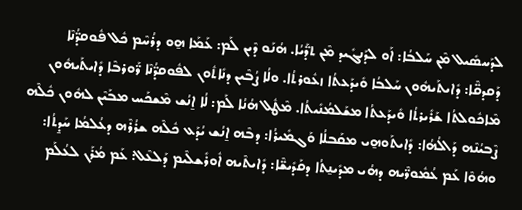ܠܕܰܚܣܺܝܠ ܡܶܢ ܚܰܠܒܳܐ: ܐܰܘ ܠܕܰܢܓܺܝܕ ܡܶܢ ܬܕ̈ܰܝܳܐ. ܗܳܢܰܘ ܕܶܝܢ ܠܰܡ: ܥܰܡܰܐ ܗ̱ܘ ܕܪܳܚܶܡ ܟܽܠ ܦܽܘܩܕ̈ܳܢܶܐ ܕܰܩܕܩ̈ܶܐ: ܕܺܐܝܬܰܝܗܽܘܢ ܚܰܠܒܳܐ ܘܺܝܕܰܥܬܳܐ ܙܥܽܘܪܬܳܐ. ܘܠܳܐ ܨܳܒܶܝܢ ܕܢܺܐܬܽܘܢ ܠܦܽܘܩܕ̈ܳܢܶܐ ܪ̈ܰܘܪܒܶܐ ܕܺܐܝܬܰܝܗܽܘܢ ܡܶܐܟܽܘܠܬܳܐ ܫܰܪܺܝܪܬܳܐ ܘܺܝܕܰܥܬܳܐ ܡܫܰܠܡܳܢܺܝܬܳܐ. ܡܶܛܽܠ ܗܳܢܳܐ ܠܰܡ: ܠܳܐ ܐ̱ܢܳܫ ܡܶܫܟܰܚ ܡܒܰܝܶܢ ܠܗܽܘܢ ܟܽܠܶܗ ܨܶܒܝܳܢܶܗ ܕܰܐܠܳܗܳܐ: ܕܺܐܝܬܰܘܗ̱ܝ ܡܩܰܒܠܳܐ ܘܰܓܡܺܝܪܳܐ: ܕܒܶܗ ܐ̱ܢܳܫ ܝܳܕܰܥ ܟܽܠܶܗ ܫܪܳܪܶܗ ܕܥܳܠܡܳܐ ܚܰܕ̱ܬܳܐ: ܘܗܳܘܶܐ ܥܰܡ ܥܳܡܽܘܪ̈ܶܝܗ ܕܗܳܝ ܡܕܺܝܢ̱ܬܳܐ ܕܩܰܕܺܝܫ̈ܶܐ: ܕܺܐܝܬܶܝܗ ܐܽܘܪܺܫܠܶܝܡ ܕܰܠܥܶܠ: ܥܰܡ ܡܳܪܰܢ ܠܥܳܠܰܡ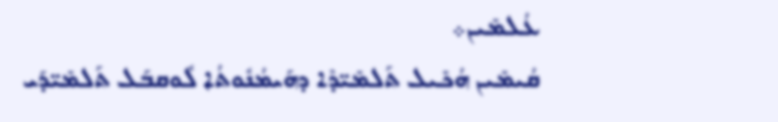ܥܳܠܡܺܝܢ܀
ܩܳܝܡܺܝܢ ܗܳܟܺܝܠ ܬܰܠܡܺܝ̈ܕܶܐ ܕܗܰܝܡܳܢܽܘܬܳܐ ܠܽܘܩܒܰܠ ܬܰܠܡܺܝ̈ܕܰܝ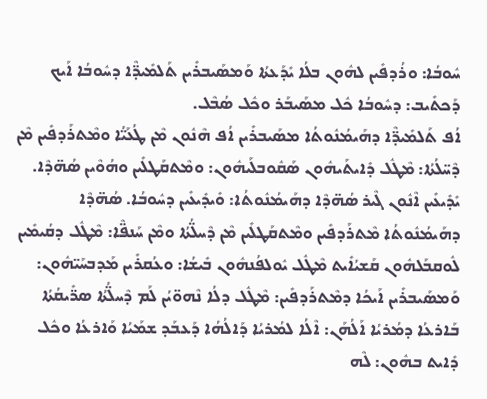ܚܽܘܒܳܐ: ܘܪܳܕܦܺܝܢ ܠܗܽܘܢ ܒܠܳܐ ܝܺܕܰܥܬܳܐ ܘܰܡܣܰܝܒܪܺܝܢ ܬܰܠܡܺܝܕ̈ܶܐ ܕܚܽܘܒܳܐ ܐܰܝܟ ܕܰܟܬܺܝܒ: ܕܚܽܘܒܳܐ ܟܽܠ ܡܣܰܝܒܰܪ ܘܟܽܠ ܣܳܒܶܠ.
ܐܳܦ ܬܰܠܡܺܝܕ̈ܶܐ ܕܗܰܝܡܳܢܽܘܬܳܐ ܡܣܰܝܒܪܺܝܢ ܐܳܦ ܗܶܢܽܘܢ ܡܶܢ ܛܳܥܰܝ̈ܳܐ ܘܡܶܬܪܰܕܦܺܝܢ ܡܶܢ ܕܶܚ̈ܠܳܬܳܐ: ܡܶܛܽܠ ܕܺܐܝܬܰܝܗܽܘܢ ܣܰܩܽܘܒܠܰܝܗܽܘܢ: ܘܡܶܬܩܰܛܠܺܝܢ ܘܗܳܘܶܝܢ ܣܳܗ̈ܕܶܐ. ܝܺܕܺܝܥܺܝܢ ܐܶܢܽܘܢ ܓܶܝܪ ܣܳܗ̈ܕܶܐ ܕܗܰܝܡܳܢܽܘܬܳܐ: ܘܺܝܕܺܝܥܺܝܢ ܕܚܽܘܒܳܐ. ܣܳܗ̈ܕܶܐ ܕܗܰܝܡܳܢܽܘܬܳܐ ܡܶܬܪܰܕܦܺܝܢ ܘܡܶܬܩܰܛܠܺܝܢ ܡܶܢ ܕܶܚܠ̈ܳܬܳܐ ܘܡܶܢ ܚܰܢܦ̈ܶܐ: ܡܶܛܽܠ ܕܩܳܝܡܺܝܢ ܠܽܘܩܒܰܠܗܽܘܢ ܩܰܫܝܳܐܺܝܬ ܡܶܛܽܠ ܝܽܘܠܦܳܢܗܽܘܢ ܒܺܝܫܳܐ: ܘܥܳܩܪܺܝܢ ܡܰܕܒܚܰܝ̈ܗܽܘܢ: ܘܰܡܣܰܝܒܪܺܝܢ ܐܰܝܟܳܐ ܕܡܶܬܪܰܕܦܺܝܢ: ܡܶܛܽܠ ܕܠܳܐ ܢܶܗܘ̈ܝܳܢ ܠܰܡ ܕܶܚܠ̈ܳܬܳܐ ܣܪ̈ܺܝܩܳܬܳܐ ܒܰܐܪܥܳܐ ܕܡܳܪܝܳܐ ܐܰܠܳܗܰܢ: ܐܶܠܳܐ ܠܡܳܪܝܳܐ ܕܰܐܠܳܗܳܐ ܕܰܥܒܰܕ ܫܡܰܝܳܐ ܘܰܐܪܥܳܐ ܘܟܽܠ ܕܺܐܝܬ ܒܗܽܘܢ: ܠܶܗ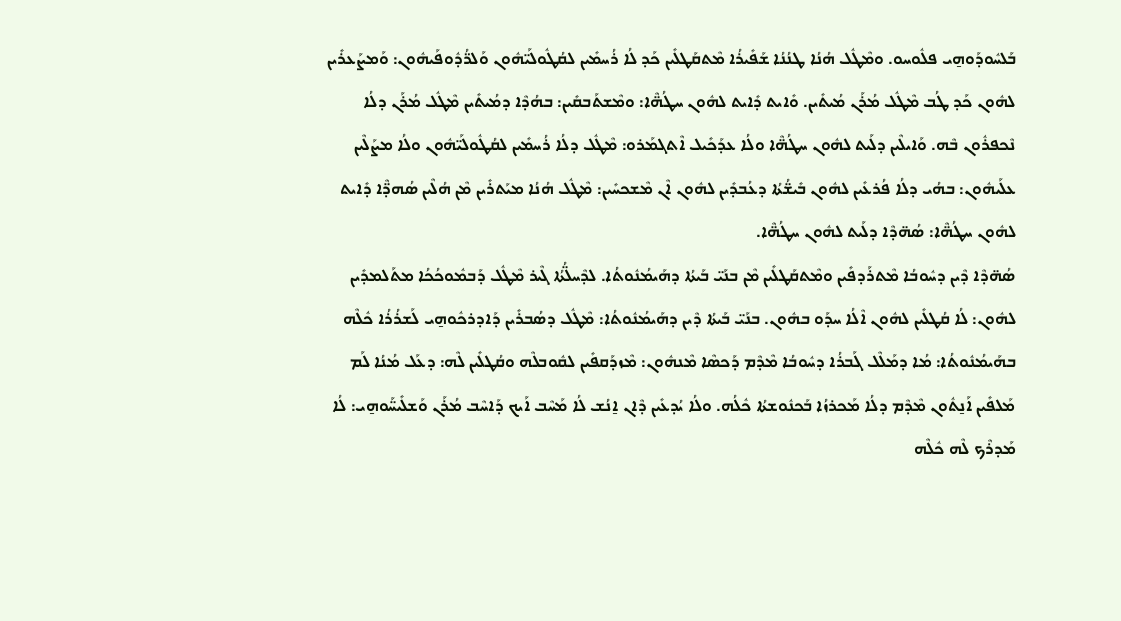ܒܰܠܚܽܘܕܰܘܗ̱ܝ ܦܠܽܘܚܘ. ܘܡܶܛܽܠ ܗܳܢܳܐ ܛܢܳܢܳܐ ܫܰܦܺܝܪܳܐ ܡܶܬܩܰܛܠܺܝܢ ܟܰܕ ܠܳܐ ܪܳܚܡܺܝܢ ܠܩܳܛܽܘܠܰܝ̈ܗܽܘܢ ܘܰܠܪ̈ܳܕܽܘܦܰܝܗܽܘܢ: ܘܰܡܨܰܥܪܺܝܢ ܠܗܽܘܢ ܟܰܕ ܛܳܒ ܡܶܛܽܠ ܡܳܪܰܢ ܡܳܝܬܺܝܢ. ܘܺܐܝܬ ܕܺܐܝܬ ܠܗܽܘܢ ܚܛܳܗ̈ܶܐ: ܘܡܶܫܬܰܒܩܺܝܢ: ܒܗܳܕܶܐ ܕܡܳܝܬܺܝܢ ܡܶܛܽܠ ܡܳܪܰܢ ܕܠܳܐ ܢܶܟܦܪܽܘܢ ܒܶܗ. ܘܰܐܝܠܶܝܢ ܕܠܰܝܬ ܠܗܽܘܢ ܚܛܳܗ̈ܶܐ ܘܠܳܐ ܥܕܰܟܺܝܠ ܐܶܬܓܡܰܪܘ: ܡܶܛܽܠ ܕܠܳܐ ܪܳܚܡܺܝܢ ܠܩܳܛܽܘܠܰܝ̈ܗܽܘܢ ܘܠܳܐ ܡܨܰܠܶܝܢ ܥܠܰܝܗܽܘܢ: ܒܗܳܝ ܕܠܳܐ ܦܳܪܥܺܝܢ ܠܗܽܘܢ ܒܺܝܫ̈ܳܬܳܐ ܕܥܳܒܕܺܝܢ ܠܗܽܘܢ ܐܶܢ ܡܶܫܟܚܺܝܢ: ܡܶܛܽܠ ܗܳܢܳܐ ܡܝܰܬܪܺܝܢ ܡܶܢ ܗܳܠܶܝܢ ܣܳܗܕ̈ܶܐ ܕܺܐܝܬ ܠܗܽܘܢ ܚܛܳܗ̈ܶܐ: ܣܳܗ̈ܕܶܐ ܕܠܰܝܬ ܠܗܽܘܢ ܚܛܳܗ̈ܶܐ.
ܣܳܗ̈ܕܶܐ ܕܶܝܢ ܕܚܽܘܒܳܐ ܡܶܬܪܰܕܦܺܝܢ ܘܡܶܬܩܰܛܠܺܝܢ ܡܶܢ ܒܢܰܝ̈ ܒܰܝܬܳܐ ܕܗܰܝܡܳܢܽܘܬܳܐ. ܠܕܶܚܠ̈ܳܬܳܐ ܓܶܝܪ ܡܶܛܽܠ ܕܰܒܡܽܘܟܳܟܳܐ ܡܬܰܠܡܕܺܝܢ ܠܗܽܘܢ: ܠܳܐ ܩܳܛܠܺܝܢ ܠܗܽܘܢ ܐܶܠܳܐ ܚܕܰܘ ܒܗܽܘܢ. ܒܢܰܝ̈ ܒܰܝܬܳܐ ܕܶܝܢ ܕܗܰܝܡܳܢܽܘܬܳܐ: ܡܶܛܽܠ ܕܣܳܒܪܺܝܢ ܕܰܐܕܪܟܽܘܗ̱ܝ ܠܰܫܪܳܪܳܐ ܟܽܠܶܗ ܒܗܰܝܡܳܢܽܘܬܳܐ: ܡܳܐ ܕܡܰܠܶܠ ܓܰܒܪܳܐ ܕܚܽܘܒܳܐ ܡܶܕܶܡ ܕܰܟܣܶܐ ܡܶܢܗܽܘܢ: ܡܶܙܕܰܩܦܺܝܢ ܠܩܽܘܒܠܶܗ ܘܩܳܛܠܺܝܢ ܠܶܗ: ܕܥܰܠ ܡܳܢܳܐ ܠܰܡ ܡܰܠܦܺܝܢ ܐܰܢ̱ܬܽܘܢ ܡܶܕܶܡ ܕܠܳܐ ܡܰܟܪܙܳܐ ܒܰܟܢܽܘܫܬܳܐ ܟܽܠܳܗ. ܘܠܳܐ ܝܳܕܥܺܝܢ ܕܶܐܢ ܐ̱ܢܳܫ ܠܳܐ ܡܰܚܶܒ ܐܰܝܟ ܕܰܐܚܶܒ ܡܳܪܰܢ ܘܰܫܠܺܝܚ̈ܰܘܗ̱ܝ: ܠܳܐ ܡܰܕܪܶܟ ܠܶܗ ܟܽܠܶܗ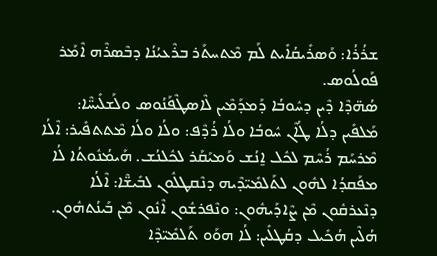ܫܪܳܪܳܐ: ܘܰܣܪܺܝܩܳܐܺܝܬ ܠܰܡ ܡܶܬܚܬܰܪ ܒܪܶܥܝܳܢܳܐ ܕܒܶܣܪܶܗ ܐܶܡܰܪ ܦܰܘܠܳܘܣ.
ܣܳܗ̈ܕܶܐ ܕܶܝܢ ܕܚܽܘܒܳܐ ܕܰܡܕܰܡܶܝܢ ܠܶܐܤܛܶܦܰܢܳܘܣ ܘܠܰܫܠܺܝܚ̈ܶܐ: ܡܰܠܦܺܝܢ ܕܠܳܐ ܛܳܐܶܢ ܚܽܘܒܳܐ ܘܠܳܐ ܪܳܕܶܦ: ܘܠܳܐ ܘܠܳܐ ܡܶܬܬܦܺܝܪ: ܐܶܠܳܐ ܡܶܪܚܰܡ ܪܳܚܶܡ ܠܟܽܠ ܐ̱ܢܳܫ ܘܰܡܝܰܩܰܪ ܠܟܽܠܢܳܫ. ܗܰܝܡܳܢܽܘܬܳܐ ܠܳܐ ܡܦܰܩܕܳܐ ܠܗܽܘܢ ܠܬܰܠܡܺܝ̈ܕܶܝܗ ܕܢܶܩܛܠܽܘܢ ܠܒܺܝܫ̈ܶܐ: ܐܶܠܳܐ ܕܢܶܥܪܩܽܘܢ ܡܶܢ ܨܶܐܕܰܝܗܽܘܢ: ܘܢܶܦܪܫܽܘܢ ܐܶܢܽܘܢ ܡܶܢ ܒܰܝܢܳܬܗܽܘܢ. ܗܳܠܶܝܢ ܗܳܟܺܝܠ ܕܩܳܛܠܺܝܢ: ܠܳܐ ܗܘܰܘ ܬܰܠܡܺܝ̈ܕܶܐ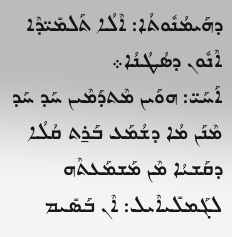ܕܗܰܝܡܳܢܽܘܬܳܐ: ܐܶܠܳܐ ܬܰܠܡܺܝ̈ܕܶܐ ܐܶܢܽܘܢ ܕܤܳܛܳܢܳܐ܀
ܐܰܚܰܝ̈: ܗܘܰܝܢ ܡܶܬܕܰܡܶܝܢ ܚܰܕ ܚܰܕ ܡܶܢܰܢ ܡܳܐ ܕܫܳܡܰܥ ܒܰܪ̱ܬ ܩܳܠܳܐ ܕܩܰܫܝܳܐ ܡܶܢ ܡܰܫܡܰܥܬܶܗ ܠܓܰܡܠܺܝܐܶܝܠ: ܐܶܢ ܒܰܣܺܝܡ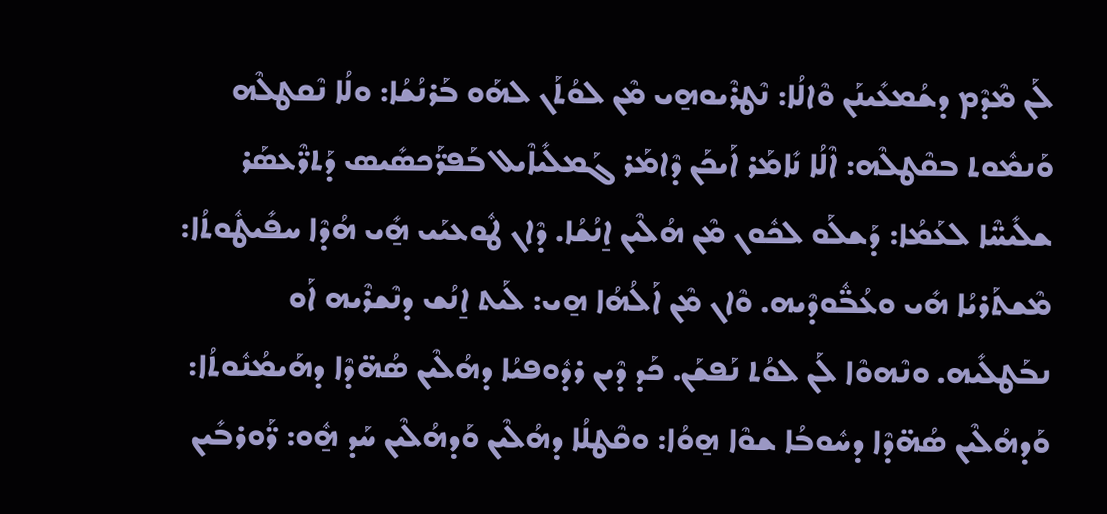ܠܰܢ ܡܶܕܶܡ ܕܫܳܡܥܺܝܢܰܢ ܘܶܐܠܳܐ: ܢܶܛܪܶܝܘܗ̱ܝ ܡܶܢ ܠܘܳܬܰܢ ܠܗܰܘ ܒܰܪܢܳܫܳܐ: ܘܠܳܐ ܢܶܩܛܠܶܗ ܘܰܢܡܽܘܬ ܒܩܶܛܠܶܗ: ܐܶܠܳܐ ܢܺܐܡܰܪ ܐܰܝܟܰܢ ܕܶܐܡܰܪ ܓܰܡܠܺܝܐܶܝܠ ܒܰܦܪ̈ܰܟܣܺܝܣ ܕܰܬܪ̈ܶܥܣܰܪ ܫܠܺܝܚ̈ܶܐ ܠܥܰܡܳܐ: ܕܰܫܠܰܘ ܠܟܽܘܢ ܡܶܢ ܗܳܠܶܝܢ ܐ̱ܢܳܫܳܐ. ܕܶܐܢ ܛܽܘܥܝܰܝ ܗ̱ܺܝ ܗܳܕܶܐ ܚܦܺܝܛܽܘܬܳܐ: ܡܶܫܬܰܪܝܳܐ ܗܺܝ ܘܥܳܒ̈ܽܘܕܶܝܗ. ܘܶܐܢ ܡܶܢ ܐܰܠܳܗܳܐ ܗ̱ܝ: ܠܰܝܬ ܐ̱ܢܳܫ ܕܢܶܫܪܶܝܗ ܐܰܘ ܢܒܰܛܠܺܝܗ. ܘܢܶܗܘܶܐ ܠܰܢ ܠܘܳܬ ܢܰܦܫܰܢ. ܟܰܕ ܕܶܝܢ ܪܕܽܘܦܝܳܐ ܕܗܳܠܶܝܢ ܣܳܗ̈ܕܶܐ ܕܗܰܝܡܳܢܽܘܬܳܐ: ܘܰܕܗܳܠܶܝܢ ܣܳܗ̈ܕܶܐ ܕܚܽܘܒܳܐ ܫܘܶܐ ܗ̱ܘܳܐ: ܘܩܶܛܠܳܐ ܕܗܳܠܶܝܢ ܘܰܕܗܳܠܶܝܢ ܚܰܕ ܗ̱ܽܘ: ܪ̈ܰܘܪܒܺܝܢ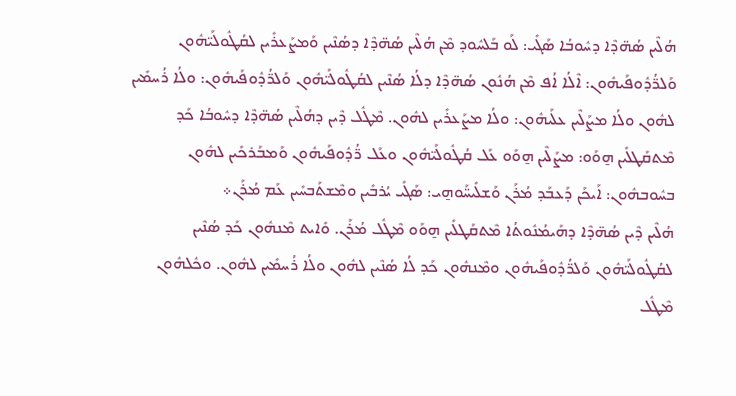ܗܳܠܶܝܢ ܣܳܗ̈ܕܶܐ ܕܚܽܘܒܳܐ ܣܰܓܺܝ: ܠܰܘ ܒܰܠܚܽܘܕ ܡܶܢ ܗܳܠܶܝܢ ܣܳܗ̈ܕܶܐ ܕܣܳܢܶܝܢ ܘܰܡܨܰܥܪܺܝܢ ܠܩܳܛܽܘܠܰܝ̈ܗܽܘܢ ܘܰܠܪ̈ܳܕܽܘܦܰܝܗܽܘܢ: ܐܶܠܳܐ ܐܳܦ ܡܶܢ ܗܳܢܽܘܢ ܣܳܗ̈ܕܶܐ ܕܠܳܐ ܣܳܢܶܝܢ ܠܩܳܛܽܘܠܰܝ̈ܗܽܘܢ ܘܰܠܪ̈ܳܕܽܘܦܰܝܗܽܘܢ: ܘܠܳܐ ܪܳܚܡܺܝܢ ܠܗܽܘܢ ܘܠܳܐ ܡܨܰܠܶܝܢ ܥܠܰܝܗܽܘܢ: ܘܠܳܐ ܡܨܰܥܪܺܝܢ ܠܗܽܘܢ. ܡܶܛܽܠ ܕܶܝܢ ܕܗܳܠܶܝܢ ܣܳܗ̈ܕܶܐ ܕܚܽܘܒܳܐ ܟܰܕ ܡܶܬܩܰܛܠܺܝܢ ܗ̱ܘܰܘ: ܡܨܰܠܶܝܢ ܗ̱ܘܰܘ ܥܰܠ ܩܳܛܽܘܠܰܝ̈ܗܽܘܢ ܘܥܰܠ ܪ̈ܳܕܽܘܦܰܝܗܽܘܢ ܘܰܡܒܰܪܟܺܝܢ ܠܗܽܘܢ ܒܚܽܘܒܗܽܘܢ: ܐܰܝܟܰܢ ܕܰܥܒܰܕ ܡܳܪܰܢ ܘܰܫܠܺܝܚ̈ܰܘܗ̱ܝ: ܣܰܓܺܝ ܝܳܪܒܺܝܢ ܘܡܶܫܬܰܒܚܺܝܢ ܥܰܡ ܡܳܪܰܢ܀
ܗܳܠܶܝܢ ܕܶܝܢ ܣܳܗ̈ܕܶܐ ܕܗܰܝܡܳܢܽܘܬܳܐ ܡܶܬܩܰܛܠܺܝܢ ܗ̱ܘܰܘ ܡܶܛܽܠ ܡܳܪܰܢ. ܘܺܐܝܬ ܡܶܢܗܽܘܢ ܟܰܕ ܣܳܢܶܝܢ ܠܩܳܛܽܘܠܰܝ̈ܗܽܘܢ ܘܰܠܪ̈ܳܕܽܘܦܰܝܗܽܘܢ ܘܡܶܢܗܽܘܢ ܟܰܕ ܠܳܐ ܣܳܢܶܝܢ ܠܗܽܘܢ ܘܠܳܐ ܪܳܚܡܺܝܢ ܠܗܽܘܢ. ܘܟܽܠܗܽܘܢ ܡܶܛܽܠ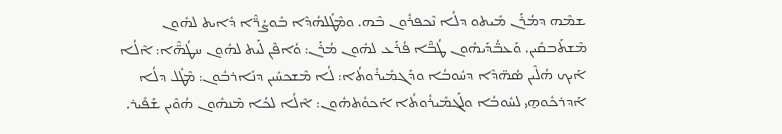ܫܡܶܗ ܕܡܳܪܰܢ ܡܺܝܬܘ ܕܠܳܐ ܢܶܟܦܪܽܘܢ ܒܶܗ. ܘܡܶܛܽܠܗܳܕܶܐ ܒܽܘܨܳܪ̈ܶܐ ܕܺܐܝܬ ܠܗܽܘܢ ܡܶܫܬܰܒܩܺܝܢ. ܘܰܥܒ̈ܳܕܰܝܗܽܘܢ ܛܳܒ̈ܶܐ ܦܳܪܰܥ ܠܗܽܘܢ ܡܳܪܰܢ: ܘܳܐܦܶܢ ܠܰܝܬ ܠܗܽܘܢ ܚܛܳܗ̈ܶܐ: ܐܶܠܳܐ ܐܰܝܟ ܗܳܠܶܝܢ ܣܳܗ̈ܕܶܐ ܕܚܽܘܒܳܐ ܘܕܰܓܡܺܝܪܽܘܬܳܐ: ܠܳܐ ܡܶܫܟܚܺܝܢ ܕܢܺܐܪܒܽܘܢ: ܡܶܛܽܠ ܕܠܳܐ ܐܰܕܪܟܽܘܗ̱ܝ ܠܚܽܘܒܳܐ ܘܠܰܓܡܺܝܪܽܘܬܳܐ ܐܰܟܘܳܬܗܽܘܢ: ܐܶܠܳܐ ܠܟܳܐ ܡܶܢܗܽܘܢ ܗܳܘܶܝܢ ܫܰܦܺܝܪ.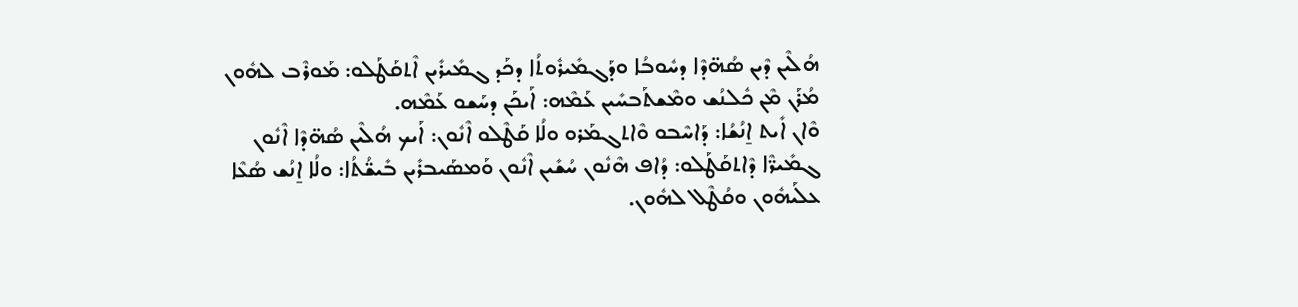ܗܳܠܶܝܢ ܕܶܝܢ ܣܳܗ̈ܕܶܐ ܕܚܽܘܒܳܐ ܘܕܰܓܡܺܝܪܽܘܬܳܐ ܕܟܰܕ ܓܡܺܝܪܺܝܢ ܐܶܬܩܰܛܰܠܘ: ܡܰܘܪܶܒ ܠܗܽܘܢ ܡܳܪܰܢ ܡܶܢ ܟܽܠܢܳܫ ܘܡܶܫܬܰܒܚܺܝܢ ܥܰܡܶܗ: ܐܰܝܟܰܢ ܕܚܰܫܘ ܥܰܡܶܗ.
ܘܶܐܢ ܐܺܝܬ ܐ̱ܢܳܫܳܐ: ܕܰܐܚܶܒܘ ܘܶܐܬܓܡܰܪܘ ܘܠܳܐ ܩܰܛܶܠܘ ܐܶܢܽܘܢ: ܐܰܝܟ ܗܳܠܶܝܢ ܣܳܗ̈ܕܶܐ ܐܶܢܽܘܢ ܓܡܺܝܪ̈ܶܐ ܕܶܐܬܩܰܛܰܠܘ: ܕܳܐܦ ܗܶܢܽܘܢ ܚܳܫܺܝܢ ܐܶܢܽܘܢ ܘܰܡܣܰܝܒܪܺܝܢ ܒܺܝܫ̈ܳܬܳܐ: ܘܠܳܐ ܐ̱ܢܳܫ ܣܳܥܶܐ ܥܠܰܝܗܽܘܢ ܘܩܳܛܶܠ ܠܗܽܘܢ.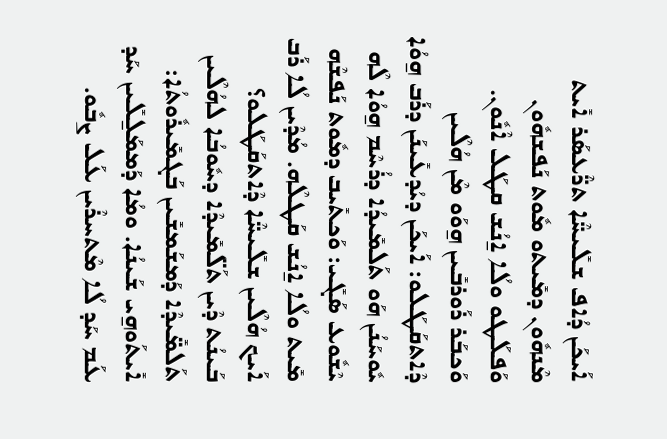ܐܰܝܟܰܢ ܕܳܐܦ ܫܠܺܝܚ̈ܶܐ ܬܪ̈ܶܥܣܰܪ ܐܺܝܬ ܡܶܢܗܽܘܢ ܕܡܺܝܬܘ ܡܽܘܬ ܢܰܦܫܗܽܘܢ ܘܰܦܠܰܛܘ ܘܠܳܐ ܐ̱ܢܳܫ ܩܛܰܠ ܐܶܢܽܘܢ. ܘܰܟܒܰܪ ܪܰܘܪܒܺܝܢ ܗ̱ܘܰܘ ܡܶܢ ܗܳܠܶܝܢ ܕܶܐܬܩܰܛܰܠܘ: ܐܰܝܟܰܢ ܕܝܳܕܥܺܝܢܰܢ ܕܪܰܒ ܗ̱ܘܳܐ ܝܽܘܚܰܢܳܢ ܗܰܘ ܬܰܠܡܺܝܕܳܐ ܕܪܳܚܶܡ ܗ̱ܘܳܐ ܠܶܗ ܝܶܫܽܘܥ ܣܰܓܺܝ: ܘܰܟܬܺܝܒ ܕܡܽܘܬ ܢܰܦܫܶܗ ܡܺܝܬ ܘܠܳܐ ܐ̱ܢܳܫ ܩܰܛܠܶܗ. ܡܳܕܶܝܢ ܠܳܐ ܪܰܒ ܐܰܝܟ ܗܳܠܶܝܢ ܫܠܺܝܚ̈ܶܐ ܕܶܐܬܩܰܛܰܠܘ؟
ܒܰܝܢܳܬ ܕܶܝܢ ܬܰܠ̈ܡܺܝܕܶܐ ܕܚܽܘܒܳܐ ܠܗܳܠܶܝܢ ܬܰܠܡ̈ܺܝܕܶܐ ܕܰܡܫܰܡܫܺܝܢ ܒܰܓܡܺܝܪܽܘܬܳܐ: ܐܺܝܬܰܘܗ̱ܝ ܫܰܝܢܳܐ. ܘܡܳܐ ܕܰܡܡܰܠ̱ܠܺܝܢ ܚܰܕ ܥܰܡ ܚܰܕ ܠܳܐ ܡܶܬܚܪܶܝܢ ܥܰܠ ܨܒܽܘ.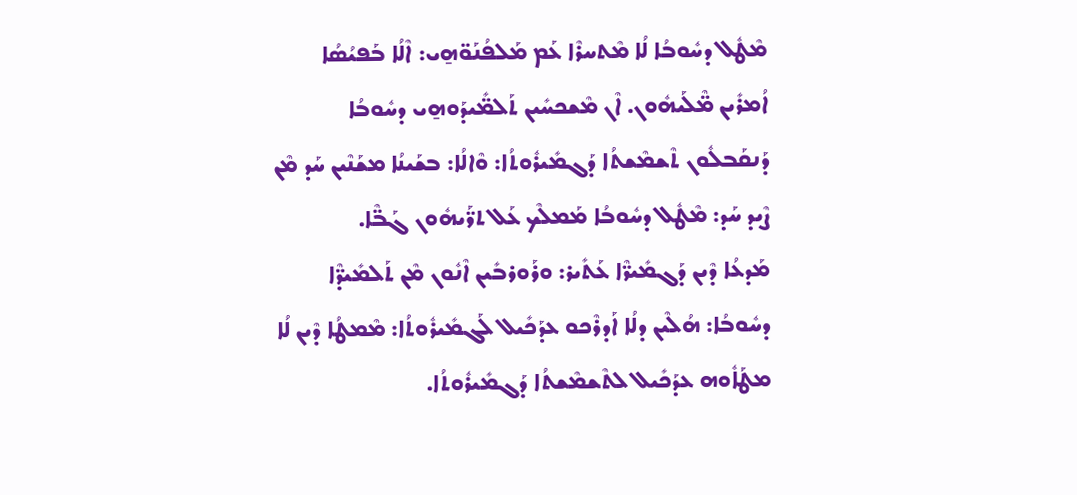ܡܶܛܽܠ ܕܚܽܘܒܳܐ ܠܳܐ ܡܶܬܚܪܶܐ ܥܰܡ ܡܰܠܦܳܢܰܘ̈ܗ̱ܝ: ܐܶܠܳܐ ܒܰܦܝܳܣܳܐ ܐܳܡܪܺܝܢ ܡ̈ܶܠܰܝܗܽܘܢ. ܐܶܢ ܡܶܫܟܚܺܝܢ ܬܰܠܡ̈ܺܝܕܰܘܗ̱ܝ ܕܚܽܘܒܳܐ ܕܰܢܩܰܒܠܽܘܢ ܬܶܫܡܶܫܬܳܐ ܕܰܓܡܺܝܪܽܘܬܳܐ: ܘܶܐܠܳܐ: ܒܫܰܝܢܳܐ ܡܫܰܢܶܝܢ ܚܰܕ ܡܶܢ ܨܶܝܕ ܚܰܕ: ܡܶܛܽܠ ܕܚܽܘܒܳܐ ܡܰܡܠܶܟ ܥܰܠ ܬܪ̈ܰܝܗܽܘܢ ܓܰܒ̈ܶܐ.
ܡܰܕܥܳܐ ܕܶܝܢ ܕܰܓܡܺܝܪ̈ܶܐ ܥܰܬܺܝܪ: ܘܪܰܘܪܒܺܝܢ ܐܶܢܽܘܢ ܡܶܢ ܬܰܠܡܺܝܕ̈ܶܐ ܕܚܽܘܒܳܐ: ܗܳܠܶܝܢ ܕܠܳܐ ܐܰܕܪܶܟܘ ܥܕܰܟܺܝܠ ܠܰܓܡܺܝܪܽܘܬܳܐ: ܡܶܡܛܳܐ ܕܶܝܢ ܠܳܐ ܡܛܰܐܽܘܗ ܥܕܰܟܺܝܠ ܠܬܶܫܡܶܫܬܳܐ ܕܰܓܡܺܝܪܽܘܬܳܐ.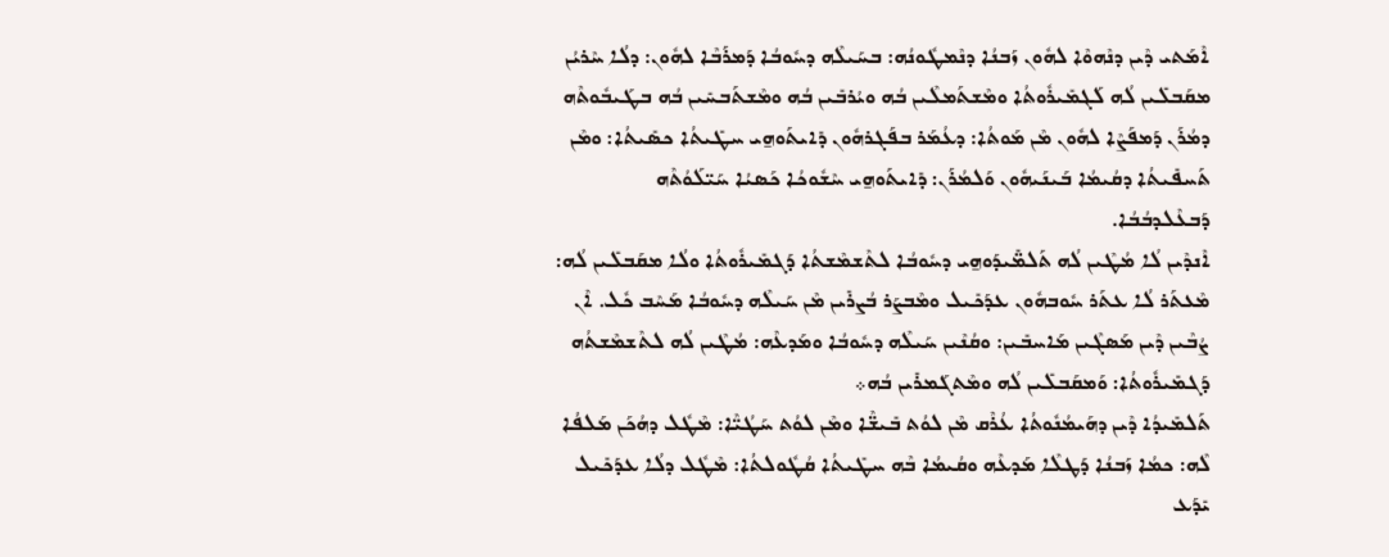ܐܶܡܰܬܝ ܕܶܝܢ ܕܢܶܗܘܶܐ ܠܗܽܘܢ ܙܰܒܢܳܐ ܕܢܶܡܛܽܘܢܳܗ: ܒܚܰܝܠܶܗ ܕܚܽܘܒܳܐ ܕܰܡܪܰܒܶܐ ܠܗܽܘܢ: ܕܠܳܐ ܚܶܪܝܳܢ ܡܩܰܒܠܺܝܢ ܠܳܗ ܠܰܓܡܺܝܪܽܘܬܳܐ ܘܡܶܫܬܰܡܠܶܝܢ ܒܳܗ ܘܝܳܪܒܺܝܢ ܒܳܗ ܘܡܶܫܬܰܒܚܺܝܢ ܒܳܗ ܒܛܰܝܒܽܘܬܶܗ ܕܡܳܪܰܢ ܕܰܡܦܰܨܶܐ ܠܗܽܘܢ ܡܶܢ ܡܰܘܬܳܐ: ܕܥܳܡܰܪ ܒܦܰܓܪܗܽܘܢ ܕܺܐܝܬܰܘܗ̱ܝ ܚܛܺܝܬܳܐ ܟܣܺܝܬܳܐ: ܘܡܶܢ ܬܰܚܦܺܝܬܳܐ ܕܩܳܝܡܳܐ ܒܰܝܢܰܝܗܽܘܢ ܘܰܠܡܳܪܰܢ: ܕܺܐܝܬܰܘܗ̱ܝ ܚܶܫܽܘܟܳܐ ܟܰܣܝܳܐ ܚܰܝ̈ܠܰܘܳܬܶܗ ܕܰܒܥܶܠܕܒܳܒܳܐ.
ܐܶܢܕܶܝܢ ܠܳܐ ܡܳܛܶܝܢ ܠܳܗ ܬܰܠܡ̈ܺܝܕܰܘܗ̱ܝ ܕܚܽܘܒܳܐ ܠܬܶܫܡܶܫܬܳܐ ܕܰܓܡܺܝܪܽܘܬܳܐ ܘܠܳܐ ܡܩܰܒܠܺܝܢ ܠܳܗ: ܡܶܥܬܰܪ ܠܳܐ ܥܬܰܪ ܚܽܘܒܗܽܘܢ ܥܕܰܟܺܝܠ ܘܡܶܒܨܰܪ ܒܳܨܪܺܝܢ ܡܶܢ ܚܰܝܠܶܗ ܕܚܽܘܒܳܐ ܡܰܚܶܒ ܟܽܠ. ܐܶܢ ܨܳܒܶܝܢ ܕܶܝܢ ܡܰܣܓܶܝܢ ܡܰܐܚܒܺܝܢ: ܘܩܳܢܶܝܢ ܚܰܝܠܶܗ ܕܚܽܘܒܳܐ ܘܡܰܕܥܶܗ: ܡܳܛܶܝܢ ܠܳܗ ܠܬܶܫܡܶܫܬܳܗ ܕܰܓܡܺܝܪܽܘܬܳܐ: ܘܰܡܩܰܒܠܺܝܢ ܠܳܗ ܘܡܶܬܓܰܡܪܺܝܢ ܒܳܗ܀
ܬܰܠܡܺܝܕܳܐ ܕܶܝܢ ܕܗܰܝܡܳܢܽܘܬܳܐ ܥܳܪܶܩ ܡܶܢ ܠܘܳܬ ܒܺܝܫ̈ܶܐ ܘܡܶܢ ܠܘܳܬ ܚܰܛܳܝ̈ܶܐ: ܡܶܛܽܠ ܕܗܳܟܰܢ ܡܰܠܦܳܐ ܠܶܗ: ܟܡܳܐ ܙܰܒܢܳܐ ܕܰܛܠܶܐ ܡܰܕܥܶܗ ܘܩܳܝܡܳܐ ܒܶܗ ܚܛܺܝܬܳܐ ܩܳܛܽܘܠܬܳܐ: ܡܶܛܽܠ ܕܠܳܐ ܥܕܰܟܺܝܠ ܝܺܕܰܥ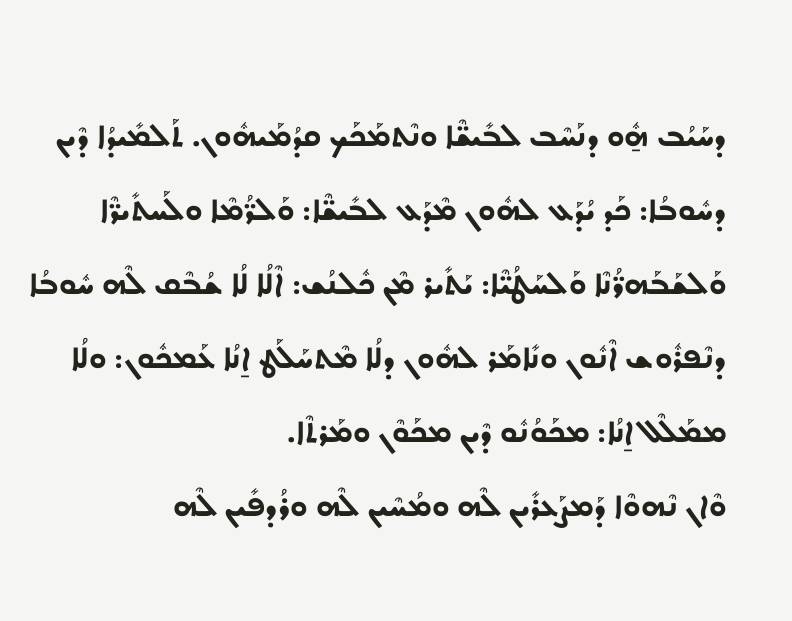ܕܚܰܝܳܒ ܗ̱ܽܘ ܕܢܰܚܶܒ ܠܒܺܝܫ̈ܶܐ ܘܢܶܬܡܰܟܰܟ ܩܕܳܡܰܝܗܽܘܢ. ܬܰܠܡܺܝܕܳܐ ܕܶܝܢ ܕܚܽܘܒܳܐ: ܟܰܕ ܝܳܕܰܥ ܠܗܽܘܢ ܡܶܕܰܥ ܠܒܺܝܫ̈ܶܐ: ܘܰܠܪ̈ܳܡܶܐ ܘܠܰܚܬܺܝܪ̈ܶܐ ܘܰܠܫܰܒܰܗܪ̈ܳܢܶܐ ܘܰܠܚܰܛܳܝ̈ܶܐ: ܝܰܬܺܝܪ ܡܶܢ ܟܽܠܢܳܫ: ܐܶܠܳܐ ܠܳܐ ܫܳܒܶܩ ܠܶܗ ܚܽܘܒܳܐ ܕܢܶܦܪܽܘܫ ܐܶܢܽܘܢ ܘܢܺܐܡܰܪ ܠܗܽܘܢ ܕܠܳܐ ܡܶܬܚܰܠܰܛ ܐ̱ܢܳܐ ܥܰܡܟܽܘܢ: ܘܠܳܐ ܡܡܰܠܶܠ ܐ̱ܢܳܐ: ܡܟܰܘܳܢܽܘ ܕܶܝܢ ܡܟܰܘܶܢ ܘܡܰܪܬܶܐ.
ܘܶܐܢ ܢܶܗܘܶܐ ܕܰܡܨܰܥܪܺܝܢ ܠܶܗ ܘܡܳܚܶܝܢ ܠܶܗ ܘܪܳܕܦܺܝܢ ܠܶܗ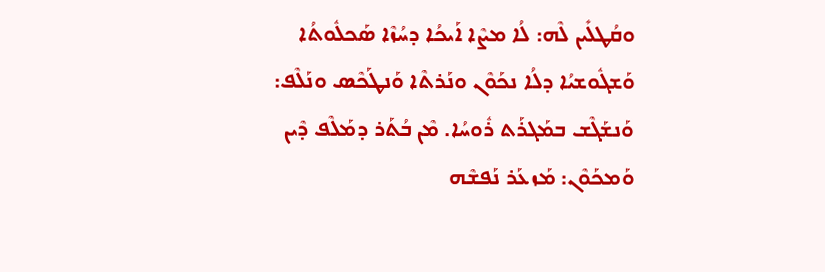ܘܩܳܛܠܺܝܢ ܠܶܗ: ܠܳܐ ܡܨܶܐ ܐܰܝܟܳܐ ܕܚܳܙܶܐ ܣܰܟܠܽܘܬܳܐ ܘܰܫܓܽܘܫܝܳܐ ܕܠܳܐ ܢܟܰܘܶܢ ܘܢܰܪܬܶܐ ܘܰܢܛܰܟܶܣ ܘܢܰܠܶܦ: ܘܰܢܫܰܓܶܫ ܒܡܰܓܪܰܬ ܪܽܘܚܳܐ. ܡܶܢ ܒܳܬܰܪ ܕܡܰܠܶܦ ܕܶܝܢ ܘܰܡܟܰܘܶܢ: ܡܰܙܥܰܪ ܢܰܦܫܶܗ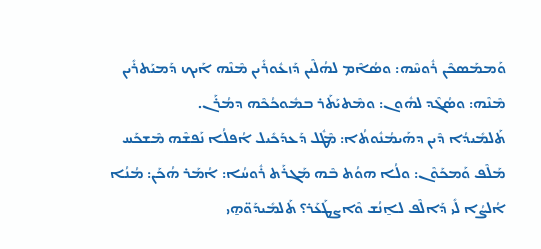ܘܰܡܡܰܣܟܶܢ ܪܽܘܚܶܗ: ܘܣܳܐܶܡ ܠܗܳܠܶܝܢ ܕܰܙܥܽܘܪܺܝܢ ܡܶܢܶܗ ܐܰܝܟ ܕܰܡܝܰܬܪܺܝܢ ܡܶܢܶܗ: ܘܣܳܓܶܕ ܠܗܽܘܢ: ܘܡܶܬܝܰܬܰܪ ܒܡܽܘܟܳܟܶܗ ܕܡܳܪܰܢ.
ܬܰܠܡܺܝܕܳܐ ܕܶܝܢ ܕܗܰܝܡܳܢܽܘܬܳܐ: ܡܶܛܽܠ ܕܰܥܕܰܟܺܝܠ ܐܳܦܠܳܐ ܢܰܦܫܶܗ ܡܶܫܟܰܚ ܡܰܠܶܦ ܘܰܡܟܰܘܶܢ: ܘܠܳܐ ܗܘܳܬ ܒܶܗ ܡܰܓܪܰܬ ܪܽܘܚܳܐ: ܐܳܡܰܪ ܗܳܟܰܢ: ܡܳܢܳܐ ܐܳܠܨܳܐ ܠܺܝ ܕܰܐܠܶܦ ܠܐ̱ܢܳܫ ܘܶܐܨܛܰܥܰܪ؟ ܬܰܠܡܺܝܕܰܘ̈ܗ̱ܝ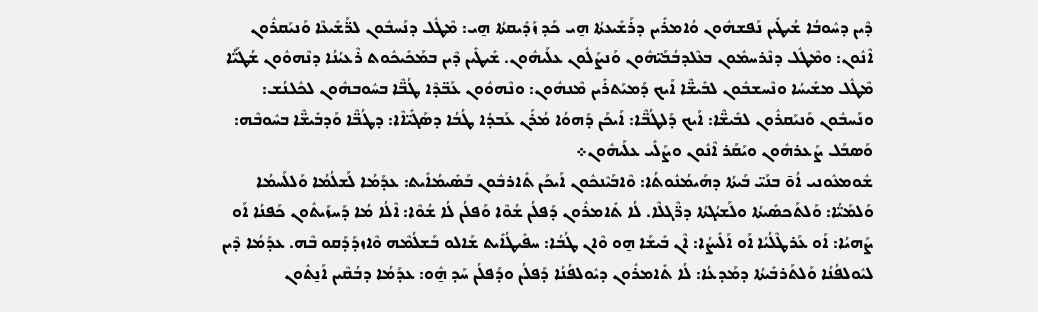ܕܶܝܢ ܕܚܽܘܒܳܐ ܫܳܝܛܺܝܢ ܢܰܦܫܗܽܘܢ ܘܳܐܡܪܺܝܢ ܕܪܰܫܺܝܥܬܳܐ ܗ̱ܝ ܟܰܕ ܙܰܕܺܝܩܬܳܐ ܗ̱ܝ: ܡܶܛܽܠ ܕܢܰܚܒܽܘܢ ܠܪ̈ܰܫܺܝܥܶܐ ܘܰܢܝܰܩܪܽܘܢ ܐܶܢܽܘܢ: ܘܡܶܛܽܠ ܕܢܶܪܚܡܽܘܢ ܒܥܶܠܕܒܳܒܰܝ̈ܗܽܘܢ ܘܰܢܨܰܠܽܘܢ ܥܠܰܝܗܽܘܢ. ܫܺܝܛܺܝܢ ܕܶܝܢ ܒܡܰܟܺܝܟܽܘܬ ܪܶܥܝܳܢܳܐ ܕܢܶܗܘܽܘܢ ܫܳܛܰܝ̈ܳܐ ܡܶܛܽܠ ܡܫܺܝܚܳܐ ܘܢܶܚܫܒܽܘܢ ܠܒܺܝܫ̈ܶܐ ܐܰܝܟ ܕܰܡܝܰܬܪܺܝܢ ܡܶܢܗܽܘܢ: ܘܢܶܗܘܽܘܢ ܥܰܒ̈ܕܶܐ ܛܳܒ̈ܶܐ ܒܚܽܘܒܗܽܘܢ ܠܟܽܠܢܳܫ: ܘܢܰܚܒܽܘܢ ܘܰܢܝܰܩܪܽܘܢ ܠܒܺܝܫ̈ܶܐ: ܐܰܝܟ ܕܰܠܛܳܒ̈ܶܐ: ܐܰܝܟܰܢ ܕܰܗܘܳܐ ܡܳܪܰܢ ܥܰܒܕܳܐ ܛܳܒܳܐ ܕܣܰܓܺܝ̈ܐܶܐ: ܕܛܳܒ̈ܶܐ ܘܰܕܒܺܝܫ̈ܶܐ ܒܚܽܘܒܶܗ: ܘܰܣܒܰܠ ܨܰܥܪܗܽܘܢ ܘܝܰܩܰܪ ܐܶܢܽܘܢ ܘܨܰܠܺܝ ܥܠܰܝܗܽܘܢ܀
ܫܽܘܡܥܽܘܢܝ ܐܳܘ̄ ܒܢܰܝ̈ ܒܰܝܬܳܐ ܕܗܰܝܡܳܢܽܘܬܳܐ: ܘܶܐܒܰܝܶܢܟܽܘܢ ܐܰܝܟܰܢ ܬܺܐܪܒܽܘܢ ܒܰܣܺܝܡܳܐܺܝܬ: ܥܕܰܡܳܐ ܠܰܫܠܳܡܳܐ ܘܰܠܠܰܚܡܳܐ ܘܰܠܡܰܝ̈ܳܐ: ܘܰܠܬܰܟܣܺܝܬܳܐ ܘܠܰܫܝܳܓܬܳܐ ܕܪ̈ܶܓܠܶܐ. ܠܳܐ ܬܺܐܡܪܽܘܢ ܕܰܦܠܳܢ ܫܳܘܶܐ ܘܰܦܠܳܢ ܠܳܐ ܫܳܘܶܐ: ܐܶܠܳܐ ܡܳܐ ܕܰܚܙܰܝܬܽܘܢ ܟܰܦܢܳܐ ܐܰܘ ܨܰܗܝܳܐ: ܐܰܘ ܥܰܪܛܶܠܳܝܳܐ ܐܰܘ ܐܰܠܺܝܨܳܐ: ܐܶܢ ܒܺܝܫܰܐ ܗ̱ܘ ܘܶܐܢ ܛܳܒܳܐ: ܚܦܺܝܛܳܐܺܝܬ ܫܰܐܠܘ ܒܰܫܠܳܡܶܗ ܘܶܐܙܕܰܕܰܩܘ ܒܶܗ. ܥܕܰܡܳܐ ܕܶܝܢ ܠܝܽܘܠܦܳܢܳܐ ܘܰܠܬܰܪܒܺܝܬܳܐ ܕܡܰܕܥܳܐ: ܠܳܐ ܬܺܐܡܪܽܘܢ ܕܝܽܘܠܦܳܢܳܐ ܕܰܦܠܳܢ ܘܕܰܦܠܳܢ ܚܰܕ ܗ̱ܽܘ: ܥܕܰܡܳܐ ܕܒܳܩܶܝܢ ܐܰܢ̱ܬܽܘܢ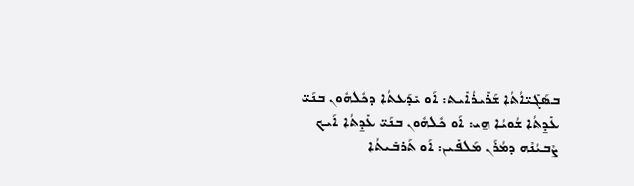ܒܣܰܓܺܝ̈ܐܳܬܳܐ ܫܰܪܺܝܪܳܐܺܝܬ: ܐܰܘ ܝܺܕܰܥܬܳܐ ܕܟܽܠܗܽܘܢ ܒܢܰܝ̈ ܥܺܕ̱ܬܳܐ ܫܳܘܝܳܐ ܗ̱ܝ: ܐܰܘ ܟܽܠܗܽܘܢ ܒܢܰܝ̈ ܥܺܕ̱ܬܳܐ ܐܰܝܟ ܨܶܒܝܳܢܶܗ ܕܡܳܪܰܢ ܡܰܠܦܺܝܢ: ܐܰܘ ܬܰܪܒܺܝܬܳܐ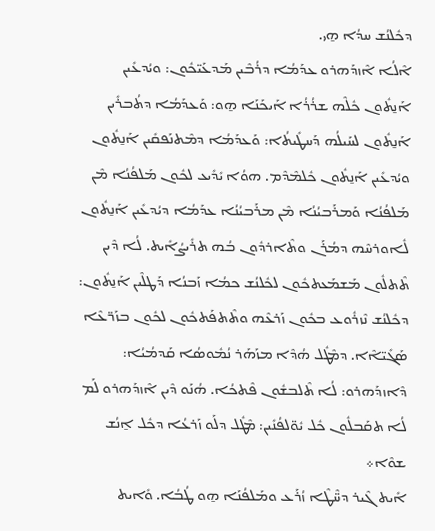ܕܟܽܠܢܳܫ ܚܕܳܐ ܗ̱ܝ.
ܐܶܠܳܐ ܐܶܙܕܰܗܪܘ ܥܕܰܡܳܐ ܕܪܳܒܶܝܢ ܡܰܕܥܰܝ̈ܟܽܘܢ: ܘܝܳܕܥܺܝܢ ܐܰܢ̱ܬܽܘܢ ܟܽܠܶܗ ܫܪܳܪܳܐ ܐܰܝܟܰܢܰܐ ܗ̱ܘ: ܘܰܥܕܰܡܳܐ ܕܬܳܒܪܺܝܢ ܐܰܢ̱ܬܽܘܢ ܠܚܰܝܠܳܗ ܕܰܚܛܺܝܬܳܐ: ܘܰܥܕܰܡܳܐ ܕܡܶܬܢܰܦܩܺܝܢ ܐܰܢ̱ܬܽܘܢ ܘܝܳܕܥܺܝܢ ܐܰܢ̱ܬܽܘܢ ܟܽܠܡܶܕܶܡ. ܗܘܳܐ ܝܺܕܺܝܥ ܠܟܽܘܢ ܡܰܠܦܳܢܳܐ ܡܶܢ ܡܰܠܦܳܢܳܐ ܘܰܡܪܰܒܝܳܢܳܐ ܡܶܢ ܡܪܰܒܝܳܢܳܐ ܥܕܰܡܳܐ ܕܝܳܕܥܺܝܢ ܐܰܢ̱ܬܽܘܢ ܠܽܐܘܪܚܶܗ ܕܡܳܪܰܢ ܘܬܶܐܪܕܽܘܢ ܒܳܗ ܬܪܺܝܨܳܐܺܝܬ. ܠܳܐ ܕܶܝܢ ܬܶܬܠܽܘܢ ܡܰܫܡܰܥܬܟܽܘܢ ܠܟܽܠܢܳܫ ܟܡܳܐ ܙܰܒܢܳܐ ܕܰܛܠܶܝܢ ܐܰܢ̱ܬܽܘܢ: ܕܟܽܠܢܳܫ ܢܶܙܪܽܘܥ ܒܟܽܘܢ ܙܰܪܥܶܗ ܘܬܶܬܦܰܬܟܽܘܢ ܠܟܽܘܢ ܒܙܰܪ̈ܥܶܐ ܣܰܓܺܝ̈ܐܶܐ. ܕܡܶܛܽܠ ܗܳܕܶܐ ܡܙܰܗܰܪ ܢܳܡܽܘܣܳܐ ܩܰܕܡܳܝܳܐ: ܕܶܐܙܕܰܗܪܘ: ܠܳܐ ܬܶܠܒܫܽܘܢ ܦܶܬܟܳܐ. ܗܳܢܰܘ ܕܶܝܢ ܐܶܙܕܰܗܪܘ ܠܰܡ ܠܳܐ ܬܩܰܒܠܽܘܢ ܟܽܠ ܝܽܘ̈ܠܦܳܢܺܝܢ: ܡܶܛܽܠ ܕܠܰܘ ܙܰܪܥܳܐ ܕܟܽܠ ܐ̱ܢܳܫ ܫܘܶܐ܀
ܐܺܝܬ ܓܶܝܪ ܕܚ̈ܶܛܶܐ ܙܳܪܰܥ ܘܡܰܠܦܳܢܰܐ ܗ̱ܘ ܛܳܒܳܐ. ܘܺܐܝܬ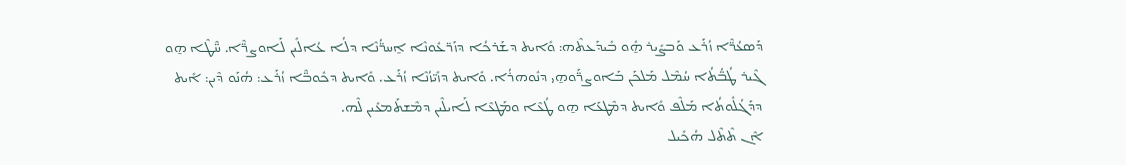ܕܰܣܥܳܪ̈ܶܐ ܙܳܪܰܥ ܘܰܒܨܺܝܪ ܗ̱ܽܘ ܒܺܝܕܰܥܬܶܗ: ܘܺܐܝܬ ܕܫܰܪܟܳܐ ܕܙܰܪ̈ܥܽܘܢܶܐ ܐ̱ܚܪ̈ܳܢܶܐ ܕܠܳܐ ܥܳܐܠܺܝܢ ܠܰܐܘܨܪ̈ܶܐ. ܚ̈ܶܛܶܐ ܗ̱ܘ ܓܶܝܪ ܛܳܒ̈ܳܬܳܐ ܚܳܡܶܠ ܡܰܠܟܰܢ ܒܰܐܘܨܪ̈ܰܘܗ̱ܝ ܕܢܽܘܗܪܳܐ. ܘܺܐܝܬ ܕܙܺܝ̈ܙܳܢܶܐ ܙܳܪܰܥ. ܘܺܐܝܬ ܕܟܽܘܒ̈ܶܐ ܙܳܪܰܥ: ܗܳܢܰܘ ܕܶܝܢ: ܐܺܝܬ ܕܕܰܓܳܠܽܘܬܳܐ ܡܰܠܶܦ ܘܺܐܝܬ ܕܡܶܛܥܰܐ ܗ̱ܘ ܛܳܥܶܐ ܘܡܰܛܥܶܐ ܠܰܐܝܠܶܝܢ ܕܡܶܫܬܰܡܥܺܝܢ ܠܶܗ.
ܐܶܢ ܬܶܬܶܠ ܗܳܟܺܝܠ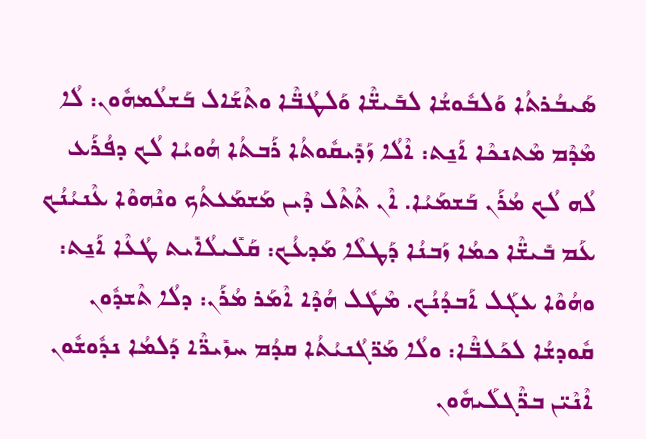ܣܰܝܒܳܪܬܳܐ ܘܰܠܒܽܘܫܳܐ ܠܒܺܝܫ̈ܶܐ ܘܰܠܛܳܒ̈ܶܐ ܘܬܶܫܰܐܠ ܒܰܫܠܳܡܗܽܘܢ: ܠܳܐ ܡܶܕܶܡ ܡܶܬܢܟܶܐ ܐܰܢ̱ܬ: ܐܶܠܳܐ ܙܰܕܺܝܩܽܘܬܳܐ ܪܰܒܬܳܐ ܗܳܘܝܳܐ ܠܳܟ ܕܦܳܪܰܥ ܠܳܗ ܠܳܟ ܡܳܪܰܢ ܒܰܫܡܰܝܳܐ. ܐܶܢ ܬܶܬܶܠ ܕܶܝܢ ܡܰܫܡܰܥܬܳܟ ܘܢܶܗܘܶܐ ܥܶܢܝܳܢܳܟ ܥܰܡ ܒܺܝܫ̈ܶܐ ܟܡܳܐ ܙܰܒܢܳܐ ܕܰܛܠܶܐ ܡܰܕܥܳܟ: ܩܰܠܺܝܠܳܐܺܝܬ ܛܳܥܶܐ ܐܰܢ̱ܬ: ܘܗܳܘܶܐ ܥܓܰܠ ܐܰܒܕܳܢܳܟ. ܡܶܛܽܠ ܗܳܕܶܐ ܐܶܡܰܪ ܡܳܪܰܢ: ܕܠܳܐ ܬܶܫܕܽܘܢ ܩܽܘܕܫܳܐ ܠܟܰܠܒ̈ܶܐ: ܘܠܳܐ ܡܰܪ̈ܓܳܢܝܳܬܳܐ ܩܕܳܡ ܚܙܺܝܪ̈ܶܐ ܕܰܠܡܳܐ ܢܕܽܘܫܽܘܢ ܐܶܢܶܝ̈ܢ ܒܪ̈ܶܓܠܰܝܗܽܘܢ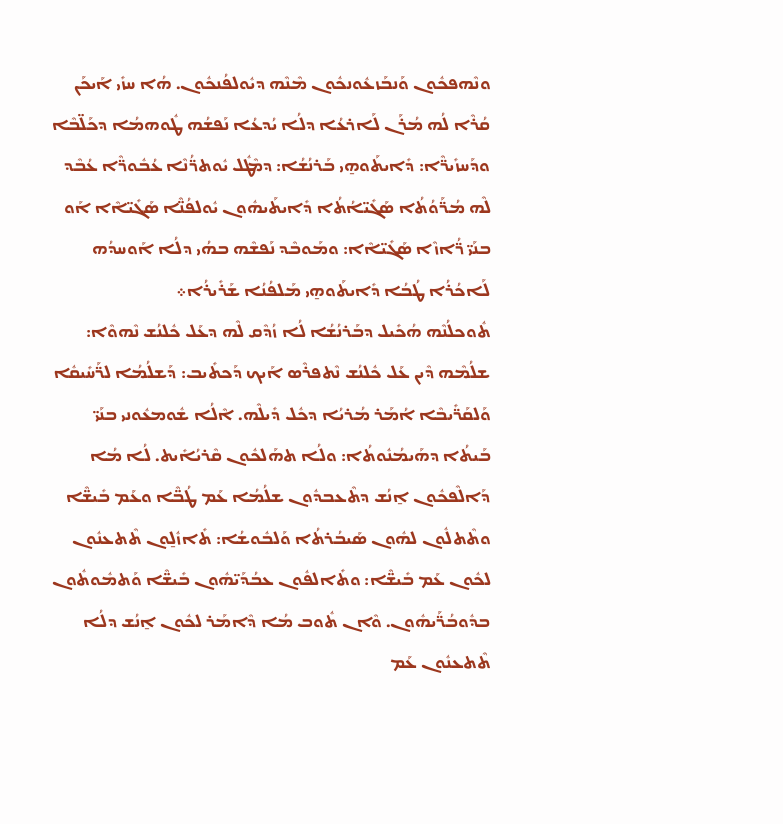ܘܢܶܗܦܟܽܘܢ ܘܰܢܒܰܙܥܽܘܢܟܽܘܢ ܡܶܢܶܗ ܕܝܽܘܠܦܳܢܟܽܘܢ. ܗܳܐ ܚܙܺܝ ܐܰܝܟܰܢ ܩܳܪܶܐ ܠܳܗ ܡܳܪܰܢ ܠܰܐܪܥܳܐ ܕܠܳܐ ܝܳܕܥܳܐ ܢܰܦܫܳܗ ܛܽܘܗܡܳܐ ܕܟܰܠ̈ܒܶܐ ܘܕܰܚܙܺܝܪ̈ܶܐ: ܕܺܐܝܬܰܘܗ̱ܝ ܒܰܪܢܳܫܳܐ: ܕܡܶܛܽܠ ܝܽܘܬܪ̈ܳܢܶܐ ܥܳܒܽܘܪ̈ܶܐ ܥܳܒܶܕ ܠܶܗ ܡܳܪ̈ܰܘܳܬܳܐ ܣܰܓܺܝ̈ܐܳܬܳܐ ܕܺܐܝܬܰܝܗܽܘܢ ܝܽܘܠܦܳܢ̈ܶܐ ܣܰܓܺܝ̈ܐܶܐ ܐܰܘ ܒܢܰܝ̈ ܪ̈ܳܐܙܶܐ ܣܰܓܺܝ̈ܐܶܐ: ܘܡܰܘܒܶܕ ܢܰܦܫܶܗ ܒܗܳܝ ܕܠܳܐ ܐܰܘܚܕܳܗ ܠܰܐܟܳܪܳܐ ܛܳܒܳܐ ܕܺܐܝܬܰܘܗ̱ܝ ܡܰܠܦܳܢܳܐ ܫܰܪܺܝܪܳܐ܀
ܬܽܘܟܠܳܢܶܗ ܗܳܟܺܝܠ ܕܒܰܪܢܳܫܳܐ ܠܳܐ ܙܳܕܶܩ ܠܶܗ ܕܥܰܠ ܟܽܠܢܳܫ ܢܶܗܘܶܐ: ܫܠܳܡܶܗ ܕܶܝܢ ܥܰܠ ܟܽܠܢܳܫ ܢܶܬܦܪܶܣ ܐܰܝܟ ܕܰܟܬܺܝܒ: ܕܰܫܠܳܡܳܐ ܠܪ̈ܰܚܺܝܩܽܐ ܘܰܠܩܰܪ̈ܺܝܒܶܐ ܐܳܡܰܪ ܡܳܪܝܳܐ ܕܟܽܠ ܕܺܝܠܶܗ. ܐܶܠܳܐ ܫܽܘܡܥܽܘܢܝ ܒܢܰܝ̈ ܒܰܝܬܳܐ ܕܗܰܝܡܳܢܽܘܬܳܐ: ܘܠܳܐ ܬܗܰܠܟܽܘܢ ܩܶܪܝܳܐܺܝܬ. ܠܳܐ ܡܳܐ ܕܰܐܠܶܦܟܽܘܢ ܐ̱ܢܳܫ ܕܬܶܥܒܕܽܘܢ ܫܠܳܡܳܐ ܥܰܡ ܛܳܒ̈ܶܐ ܘܥܰܡ ܒܺܝܫ̈ܶܐ ܘܬܶܬܠܽܘܢ ܠܗܽܘܢ ܣܰܝܒܳܪܬܳܐ ܘܰܠܒܽܘܫܳܐ: ܬܺܐܙܽܠ̱ܘܢ ܬܶܬܥܢܽܘܢ ܠܟܽܘܢ ܥܰܡ ܒܺܝܫ̈ܶܐ: ܘܬܺܐܠܦܽܘܢ ܥܒܳܕܰܝ̈ܗܽܘܢ ܒܺܝܫ̈ܶܐ ܘܰܬܡܽܘܬܽܘܢ ܒܕܽܘܒܳܪ̈ܰܝܗܽܘܢ. ܘܶܐܢ ܬܽܘܒ ܡܳܐ ܕܶܐܡܰܪ ܠܟܽܘܢ ܐ̱ܢܳܫ ܕܠܳܐ ܬܶܬܥܢܽܘܢ ܥܰܡ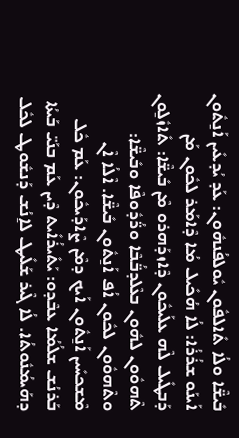ܒܺܝܫ̈ܶܐ ܘܠܳܐ ܬܺܐܠܦܽܘܢ ܝܽܘܠܦܳܢܗܽܘܢ: ܥܰܕ ܝܳܕܥܺܝܢ ܐܰܢ̱ܬܽܘܢ ܐܰܝܢܰܘ ܫܪܳܪܳܐ: ܠܳܐ ܗܳܟܺܝܠ ܡܳܐ ܕܶܐܡܰܪ ܠܟܽܘܢ ܡܰܢ ܕܰܒܛܺܝܠ ܠܶܗ ܥܠܰܝܟܽܘܢ ܕܶܐܙܕܰܗܪܘ ܡܶܢ ܒܺܝܫ̈ܶܐ: ܬܺܐܙܽܠ̱ܘܢ ܬܶܗܘܽܘܢ ܠܗܽܘܢ ܒܥܶܠܕܒ̈ܳܒܶܐ ܘܪ̈ܳܕܽܘܦܶܐ ܘܒܺܝܫ̈ܶܐ: ܘܬܶܗܘܽܘܢ ܠܟܽܘܢ ܐܳܦ ܐܰܢ̱ܬܽܘܢ ܒܺܝܫ̈ܶܐ. ܐܶܠܳܐ ܐܶܢ ܡܶܫܟܚܺܝܢ ܐܰܢ̱ܬܽܘܢ ܐܰܝܟ ܕܡܶܢ ܨܶܐܕܰܝܟܽܘܢ: ܥܰܡ ܟܽܠ ܒܰܪܢܳܫ ܫܠܳܡܳܐ ܥܒܶܕܘ: ܝܰܬܺܝܪܳܐܺܝܬ ܕܶܝܢ ܥܰܡ ܒܢܰܝ̈ ܒܰܝܬܳܐ ܕܗܰܝܡܳܢܽܘܬܳܐ. ܠܳܐ ܓܶܝܪ ܫܰܠܺܝܛ ܠܐ̱ܢܳܫ ܕܰܢܫܽܘܛ ܠܟܽܠ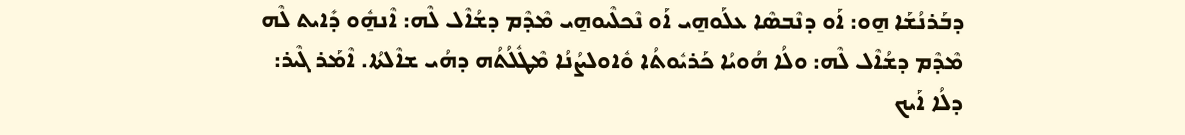ܕܒܰܪܢܳܫܰܐ ܗ̱ܘ: ܐܰܘ ܕܢܶܒܣܶܐ ܥܠܰܘܗ̱ܝ ܐܰܘ ܢܶܟܠܶܝܘܗ̱ܝ ܡܶܕܶܡ ܕܫܳܐܶܠ ܠܶܗ: ܐܶܢܗ̱ܽܘ ܕܺܐܝܬ ܠܶܗ ܡܶܕܶܡ ܕܫܳܐܶܠ ܠܶܗ: ܘܠܳܐ ܗܳܘܝܳܐ ܟܰܪܝܽܘܬܳܐ ܘܽܐܘܠܨܳܢܳܐ ܡܶܛܽܠܳܬܳܗ ܕܗܳܝ ܫܐܶܠܬܳܐ. ܐܶܡܰܪ ܓܶܝܪ: ܕܠܳܐ ܐܰܝܟ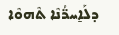ܕܠܰܐ̱ܚܪ̈ܳܢܶܐ ܬܶܗܘܶܐ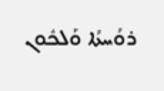ܪܘܳܚܬܳܐ ܘܰܠܟܽܘܢ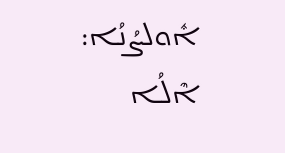ܐܽܘܠܨܳܢܳܐ: ܐܶܠܳܐ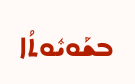ܒܫܰܘܝܽܘܬܳܐ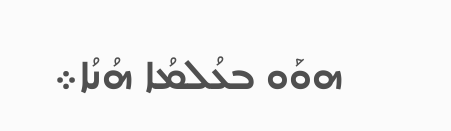ܗܘܰܘ ܒܥܳܠܡܳܐ ܗܳܢܳܐ܀